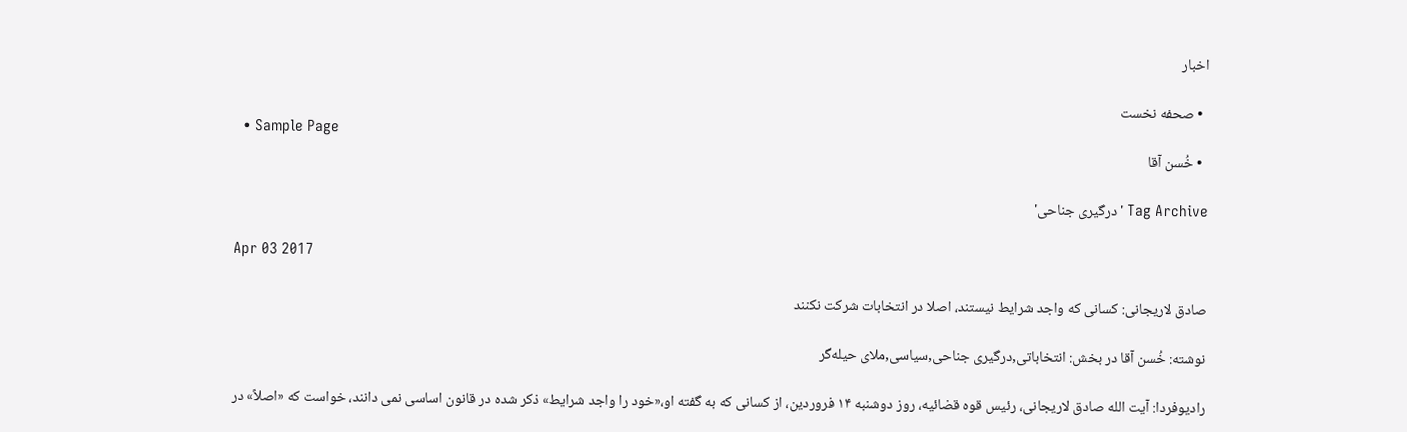اخبار

  • صحفه نخست
  • Sample Page
  • خُسن آقا

Tag Archive 'درگیری جناحی'

Apr 03 2017

صادق لاریجانی: کسانی که واجد شرایط نیستند، اصلا در انتخابات شرکت نکنند

نوشته: خُسن آقا در بخش: انتخاباتی,درگیری جناحی,سیاسی,ملای حیله‌گر

رادیوفردا: آیت الله صادق لاریجانی، رئیس قوه قضائیه، روز دوشنبه ۱۴ فروردین،‌ از کسانی که به گفته او،«خود را واجد شرایط» ذکر شده در قانون اساسی نمی دانند، خواست که «اصلاً» در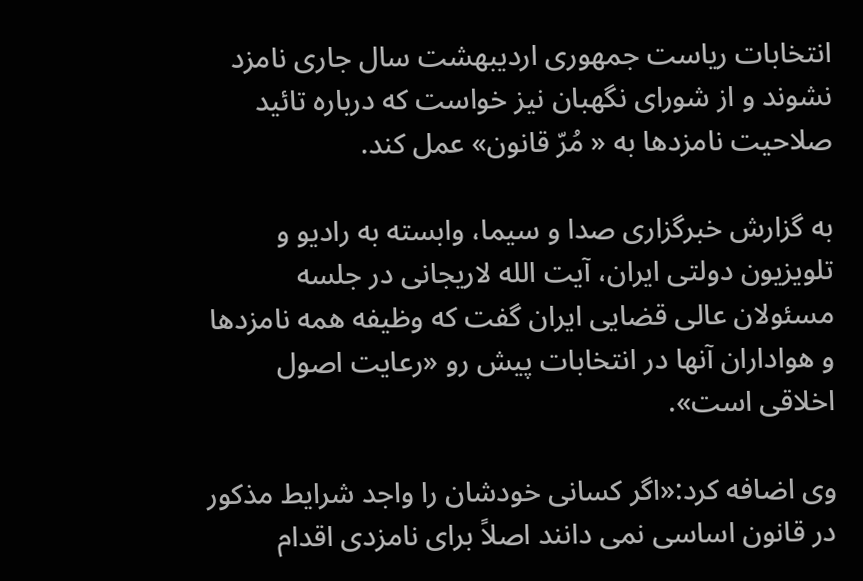انتخابات ریاست جمهوری اردیبهشت سال جاری نامزد نشوند و از شورای نگهبان نیز خواست که درباره تائید صلاحیت نامزدها به « مُرّ قانون» عمل کند.

به گزارش خبرگزاری صدا و سیما، وابسته به رادیو و تلویزیون دولتی ایران، آیت الله لاریجانی در جلسه مسئولان عالی قضایی ایران گفت که وظیفه همه نامزدها و هواداران آنها در انتخابات پیش رو «رعایت اصول اخلاقی است».

وی اضافه کرد:«اگر کسانی خودشان را واجد شرایط مذکور در قانون اساسی نمی دانند اصلاً برای نامزدی اقدام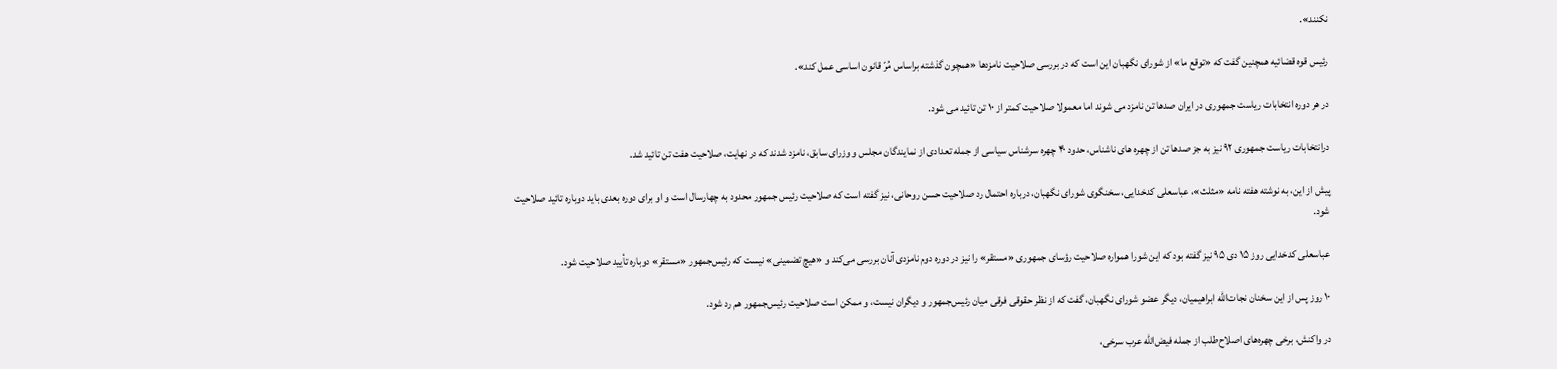نکنند».

رئیس قوه قضائیه همچنین گفت که «توقع ما» از شورای نگهبان این است که در بررسی صلاحیت نامزدها «همچون گذشته براساس مُرّ قانون اساسی عمل کند».

در هر دوره انتخابات ریاست جمهوری در ایران صدها تن نامزد می شوند اما معمولا صلاحیت کمتر از ۱۰ تن تائید می شود.

درانتخابات ریاست جمهوری ۹۲ نیز به جز صدها تن از چهره های ناشناس، حدود ۴۰ چهره سرشناس سیاسی از جمله تعدادی از نمایندگان مجلس و وزرای سابق، نامزد شدند که در نهایت، صلاحیت هفت تن تائید شد.

پیش از این،‌ به نوشته هفته نامه «مثلث»، عباسعلی کدخدایی، سخنگوی شورای نگهبان، درباره احتمال رد صلاحیت حسن روحانی، نیز گفته است که صلاحیت رئیس جمهور محدود به چهارسال است و او برای دوره بعدی باید دوباره تائید صلاحیت شود.

عباسعلی کدخدایی روز ۱۵ دی ۹۵ نیز گفته بود که این شورا همواره صلاحیت رؤسای جمهوری «مستقر» را نیز در دوره دوم نامزدی آنان بررسی می‌کند و «هیچ تضمینی» نیست که رئیس‌جمهور «مستقر» دوباره تأیید صلاحیت شود.

۱۰ روز پس از این سخنان نجات‌الله ابراهیمیان، دیگر عضو شورای نگهبان، گفت که از نظر حقوقی فرقی میان رئیس‌جمهور و دیگران نیست، و ممکن است صلاحیت رئیس‌جمهور هم رد شود.

در واکنش، برخی چهره‌های اصلاح‌طلب از جمله فیض‌الله عرب ‌سرخی،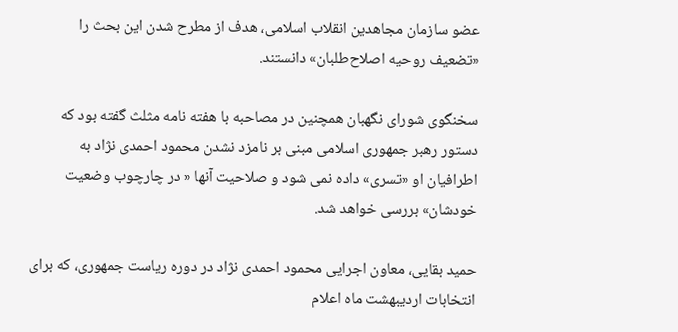عضو سازمان مجاهدین انقلاب اسلامی، هدف از مطرح شدن این بحث را «تضعیف روحیه اصلاح‌طلبان» دانستند.

سخنگوی شورای نگهبان همچنین در مصاحبه با هفته نامه مثلث گفته بود که دستور رهبر جمهوری اسلامی مبنی بر نامزد نشدن محمود احمدی نژاد به اطرافیان او «تسری» داده نمی شود و صلاحیت آنها « در چارچوب وضعیت خودشان» بررسی خواهد شد.

حمید بقایی، معاون اجرایی محمود احمدی نژاد در دوره ریاست جمهوری، که برای انتخابات اردیبهشت ماه اعلام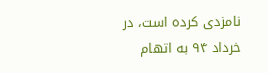نامزدی کرده است، در خرداد ۹۴ به اتهام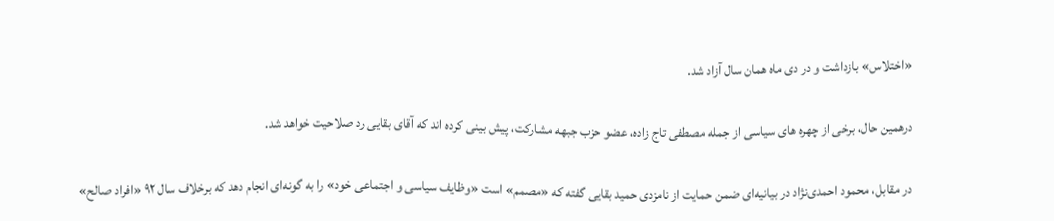«اختلاس» بازداشت و در دی ماه همان سال آزاد شد.

درهمین حال، برخی از چهره های سیاسی از جمله مصطفی تاج زاده، عضو حزب جبهه مشارکت، پیش بینی کرده اند که آقای بقایی رد صلاحیت خواهد شد.

در مقابل، محمود احمدی‌نژاد در بیانیه‌ای ضمن حمایت از نامزدی حمید بقایی گفته که «مصمم» است «وظایف سیاسی و اجتماعی خود» را به گونه‌ای انجام دهد که برخلاف سال ۹۲ «افراد صالح»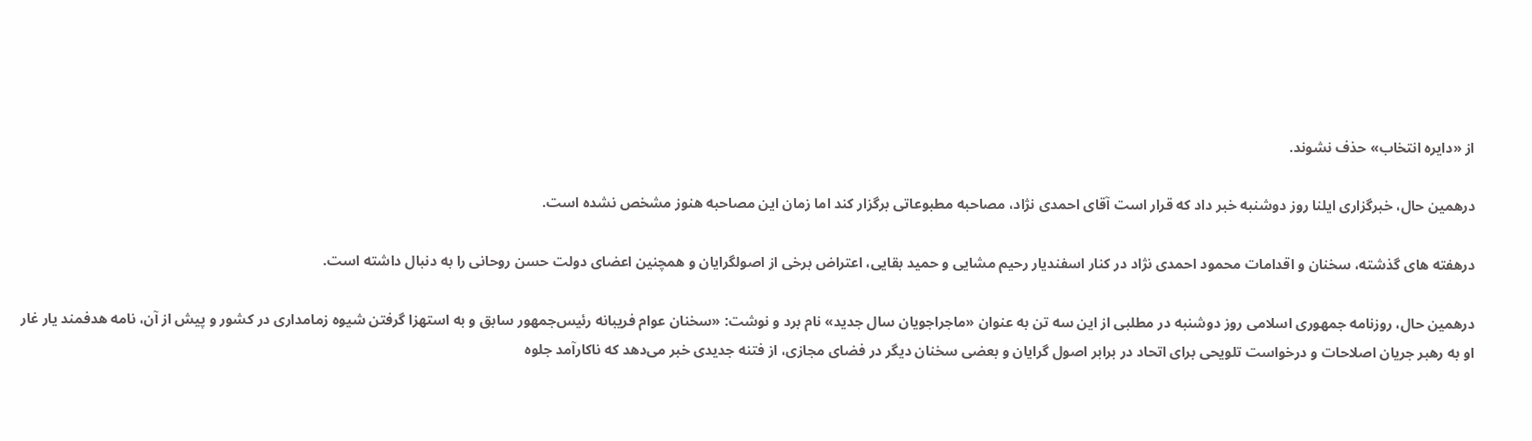از «دایره انتخاب» حذف نشوند.

درهمین حال، خبرگزاری ایلنا روز دوشنبه خبر داد که قرار است آقای احمدی نژاد، مصاحبه مطبوعاتی برگزار کند اما زمان این مصاحبه هنوز مشخص نشده است.

درهفته های گذشته، سخنان و اقدامات محمود احمدی نژاد در کنار اسفندیار رحیم مشایی و حمید بقایی، اعتراض برخی از اصولگرایان و همچنین اعضای دولت حسن روحانی را به دنبال داشته است.

درهمین حال، روزنامه جمهوری اسلامی روز دوشنبه در مطلبی از این سه تن به عنوان «ماجراجویان سال جدید» نام برد و نوشت: «سخنان عوام فریبانه رئیس‌جمهور سابق و به استهزا گرفتن شیوه زمامداری در کشور و پیش از آن، نامه هدفمند یار غار او به رهبر جریان اصلاحات و درخواست تلویحی برای اتحاد در برابر اصول گرایان و بعضی سخنان دیگر در فضای مجازی، از فتنه جدیدی خبر می‌دهد که ناکارآمد جلوه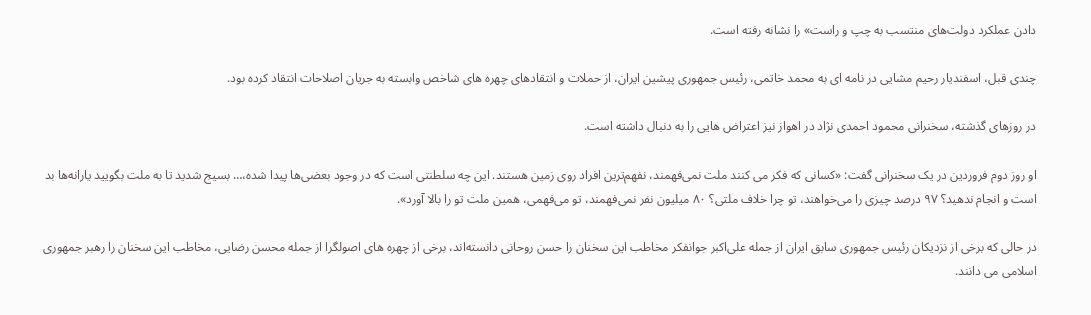دادن عملکرد دولت‌های منتسب به چپ و راست» را نشانه رفته است.

چندی قبل، ‌اسفندیار رحیم مشایی در نامه ای به محمد خاتمی، ‌رئیس جمهوری پیشین ایران، از حملات و انتقادهای چهره های شاخص وابسته به جریان اصلاحات انتقاد کرده بود.

در روزهای گذشته، سخنرانی محمود احمدی نژاد در اهواز نیز اعتراض هایی را به دنبال داشته است.

او روز دوم فروردین در یک سخنرانی گفت: «کسانی که فکر می کنند ملت نمی‌فهمند، نفهم‌ترین افراد روی زمین هستند. این چه سلطنتی است که در وجود بعضی‌ها پیدا شده،… بسیج شدید تا به ملت بگویید یارانه‌ها بد است و انجام ندهید؟ ۹۷ درصد چیزی را می‌خواهند، تو چرا خلاف ملتی؟ ۸۰ میلیون نفر نمی‌فهمند، تو می‌فهمی، همین ملت تو را بالا آورد».

در حالی که برخی از نزدیکان رئیس جمهوری سابق ایران از جمله علی‌اکبر جوانفکر مخاطب این سخنان را حسن روحانی دانسته‌اند، برخی از چهره های اصولگرا از جمله محسن رضایی، مخاطب این سخنان را رهبر جمهوری اسلامی می دانند.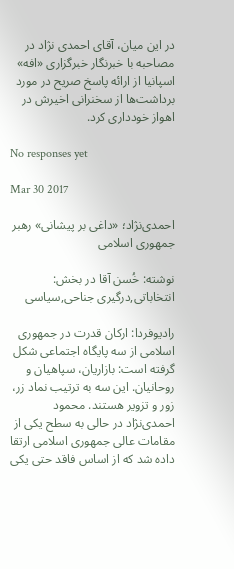در این میان،‌ آقای احمدی نژاد در مصاحبه‌ با خبرنگار خبرگزاری «افه» اسپانیا از ارائه پاسخ صریح در مورد برداشت‌ها از سخنرانی اخیرش در اهواز خودداری کرد.

No responses yet

Mar 30 2017

احمدی‌نژاد؛ «داغی بر پیشانی» رهبر جمهوری اسلامی

نوشته: خُسن آقا در بخش: انتخاباتی,درگیری جناحی,سیاسی

رادیوفردا: ارکان قدرت در جمهوری اسلامی از سه پایگاه اجتماعی شکل گرفته است: بازاریان، سپاهیان و روحانیان. این سه به ترتیب نماد زر، زور و تزویر هستند. محمود احمدی‌نژاد در حالی به سطح یکی از مقامات عالی جمهوری اسلامی ارتقا داده شد که از اساس فاقد حتی یکی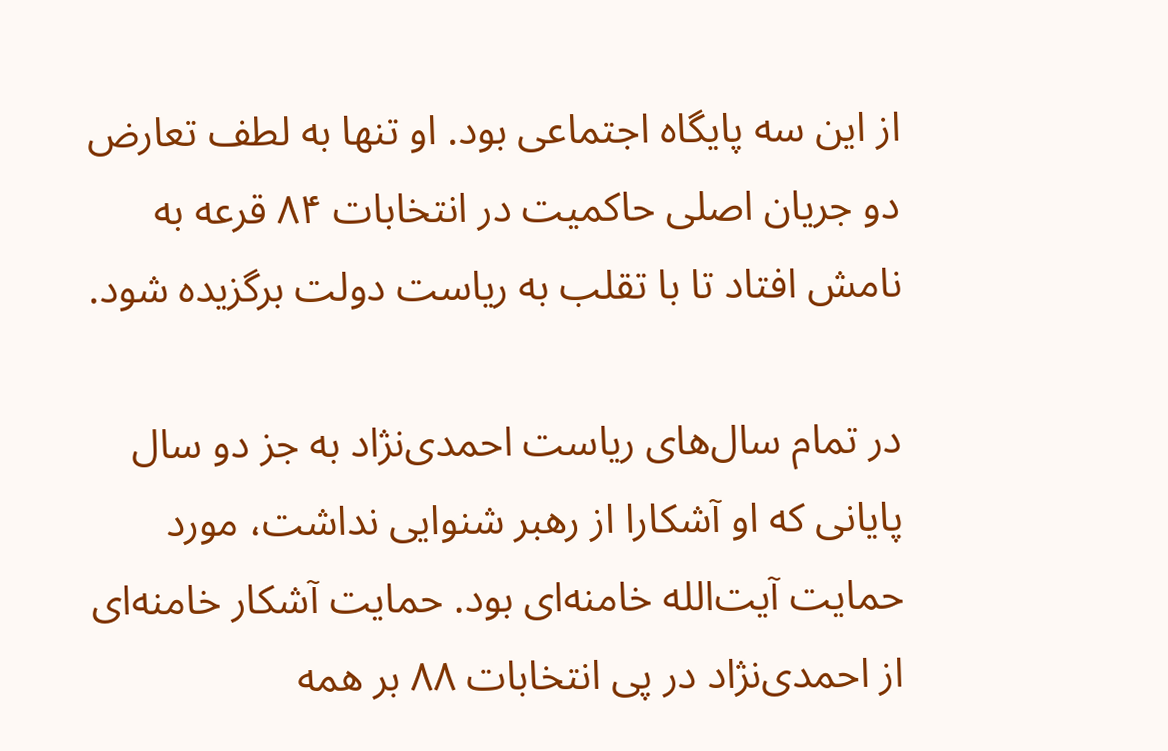از این سه پایگاه اجتماعی بود. او تنها به لطف تعارض دو جریان اصلی حاکمیت در انتخابات ۸۴ قرعه به نامش افتاد تا با تقلب به ریاست دولت برگزیده شود.

در تمام سال‌های ریاست احمدی‌نژاد به جز دو سال پایانی که او آشکارا از رهبر شنوایی نداشت، مورد حمایت آیت‌الله خامنه‌ای بود. حمایت آشکار خامنه‌ای از احمدی‌نژاد در پی انتخابات ۸۸ بر همه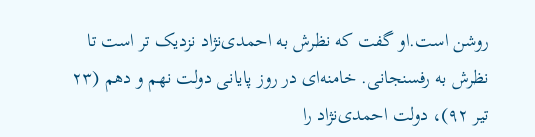روشن است.او گفت که نظرش به احمدی‌نژاد نزدیک تر است تا نظرش به رفسنجانی. خامنه‌ای در روز پایانی دولت نهم و دهم (۲۳ تیر ۹۲)، دولت احمدی‌نژاد را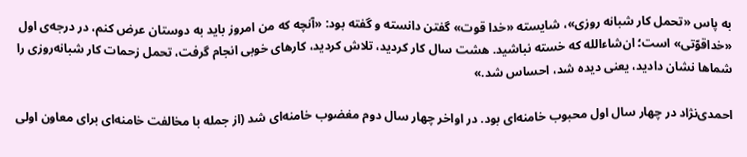به پاس «تحمل کار شبانه روزی»، شایسته «خدا قوت» گفتن دانسته و گفته بود: «آنچه كه من امروز بايد به دوستان عرض كنم، در درجه‌ى اول «خداقوّتى» است؛ ان‌شاءالله كه خسته نباشيد. هشت سال كار كرديد، تلاش كرديد، كارهاى خوبى انجام گرفت، تحمل زحمات كار شبانه‌روزى را شماها نشان داديد، يعنى ديده شد، احساس شد.»

احمدی‌نژاد در چهار سال اول محبوب خامنه‌ای بود. در اواخر چهار سال دوم مغضوب خامنه‌ای شد (از جمله با مخالفت خامنه‌ای برای معاون اولی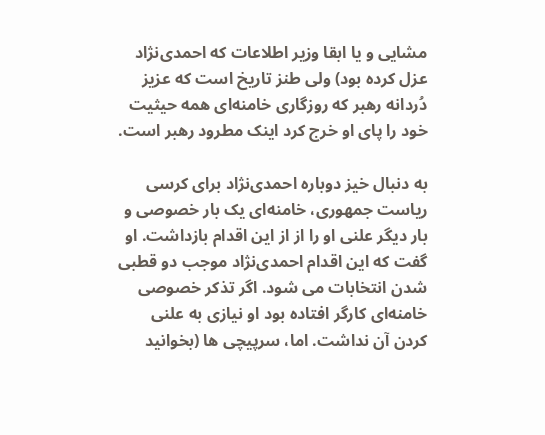مشایی و یا ابقا وزیر اطلاعات که احمدی‌نژاد عزل کرده بود) ولی طنز تاریخ است که عزیز دُردانه رهبر که روزگاری خامنه‌ای همه حیثیت خود را پای او خرج کرد اینک مطرود رهبر است.

به دنبال خیز دوباره احمدی‌نژاد برای کرسی ریاست جمهوری، خامنه‌ای یک بار خصوصی و بار دیگر علنی او را از از این اقدام بازداشت. او گفت که این اقدام احمدی‌نژاد موجب دو قطبی شدن انتخابات می شود. اگر تذکر خصوصی خامنه‌ای کارگر افتاده بود او نیازی به علنی کردن آن نداشت. اما، سرپیچی ها (بخوانید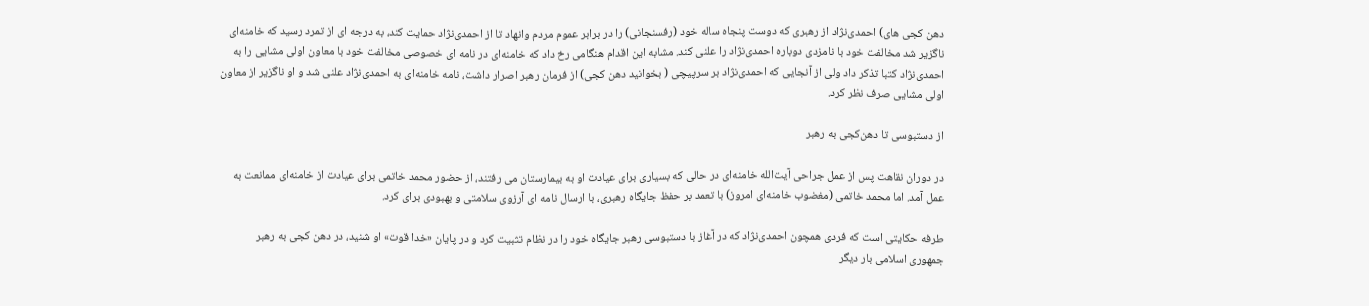دهن کجی های) احمدی‌نژاد از رهبری که دوست پنجاه ساله خود (رفسنجانی) را در برابر عموم مردم وانهاد تا از احمدی‌نژاد حمایت کند، به درجه ای از تمرد رسید که خامنه‌ای ناگزیر شد مخالفت خود با نامزدی دوباره احمدی‌نژاد را علنی کند. مشابه این اقدام هنگامی رخ داد که خامنه‌ای در نامه ای خصوصی مخالفت خود با معاون اولی مشایی را به احمدی‌نژاد کتبا تذکر داد ولی از آنجایی که احمدی‌نژاد بر سرپیچی ( بخوانید دهن کجی) از فرمان رهبر اصرار داشت، نامه خامنه‌ای به احمدی‌نژاد علنی شد و او ناگزیر از معاون اولی مشایی صرف نظر کرد.

از دستبوسی تا دهن‌کجی به رهبر

در دوران نقاهت پس از عمل جراحی آیت‌الله خامنه‌ای در حالی که بسیاری برای عیادت او به بیمارستان می رفتند، از حضور محمد خاتمی برای عیادت از خامنه‌ای ممانعت به عمل آمد. اما محمد خاتمی (مغضوب خامنه‌ای امروز) با تعمد بر حفظ جایگاه رهبری، با ارسال نامه ای آرزوی سلامتی و بهبودی برای کرد.

طرفه حکایتی است که فردی همچون احمدی‌نژاد که در آغاز با دستبوسی رهبر جایگاه خود را در نظام تثبیت کرد و در پایان «خدا قوت» او شنید، در دهن کجی به رهبر جمهوری اسلامی بار دیگر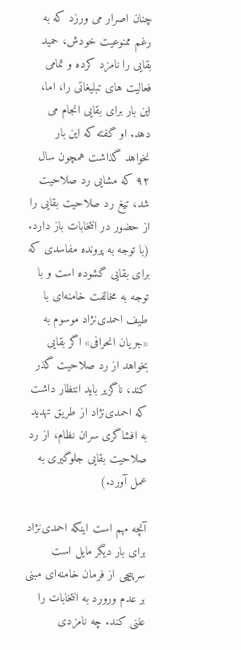چنان اصرار می ورزد که به رغم ممنوعیت خودش، حمید بقایی را نامزد کرده و تمامی فعالیت های تبلیغاتی را، اما، این بار برای بقایی انجام می دهد. او گفته که این بار نخواهد گذاشت همچون سال ۹۲ که مشایی رد صلاحیت شد، تیغ رد صلاحیت بقایی را از حضور در انتخابات باز دارد. (با توجه به پرونده مفاسدی که برای بقایی گشوده است و با توجه به مخالفت خامنه‌ای با طیف احمدی‌نژاد موسوم به «جریان انحرافی» اگر بقایی بخواهد از رد صلاحیت گذر کند، ناگزیر باید انتظار داشت که احمدی‌نژاد از طریق تهدید به افشاگری سران نظام، از رد صلاحیت بقایی جلوگیری به عمل آورد.)

آنچه مهم است اینکه احمدی‌نژاد برای بار دیگر مایل است سرپیچی از فرمان خامنه‌ای مبنی بر عدم ورورد به انتخابات را علنی کند. چه نامزدی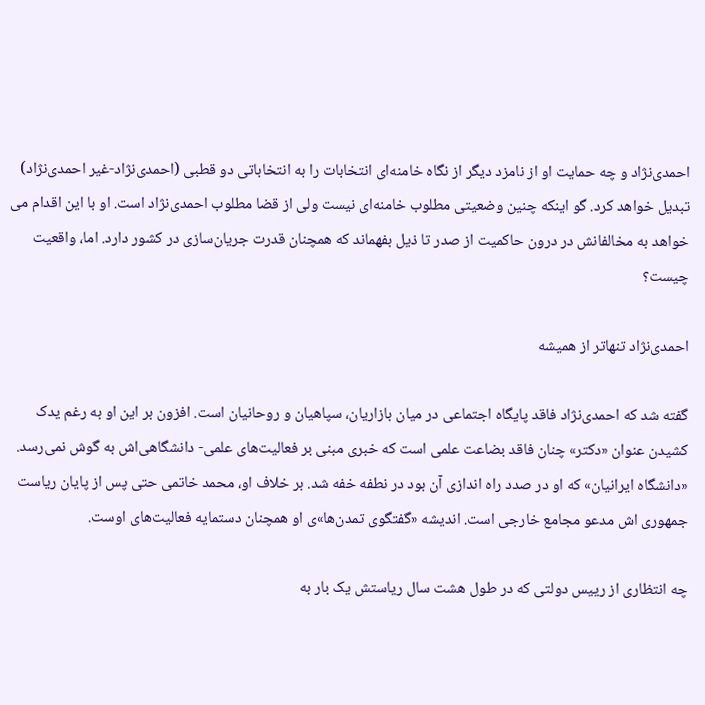احمدی‌نژاد و چه حمایت او از نامزد دیگر از نگاه خامنه‌ای انتخابات را به انتخاباتی دو قطبی (احمدی‌نژاد-غیر احمدی‌نژاد) تبدیل خواهد کرد. گو اینکه چنین وضعیتی مطلوب خامنه‌ای نیست ولی از قضا مطلوب احمدی‌نژاد است. او با این اقدام می خواهد به مخالفانش در درون حاکمیت از صدر تا ذیل بفهماند که همچنان قدرت جریان‌سازی در کشور دارد. اما، واقعیت چیست؟

احمدی‌نژاد تنهاتر از همیشه

گفته شد که احمدی‌نژاد فاقد پایگاه اجتماعی در میان بازاریان، سپاهیان و روحانیان است. افزون بر این او به رغم یدک کشیدن عنوان «دکتر» چنان فاقد بضاعت علمی است که خبری مبنی بر فعالیت‌های علمی- دانشگاهی‌اش به گوش نمی‌رسد. «دانشگاه ایرانیان» که او در صدد راه اندازی آن بود در نطفه خفه شد. بر خلاف او، محمد خاتمی حتی پس از پایان ریاست جمهوری اش مدعو مجامع خارجی است. اندیشه «گفتگوی تمدن‌ها»ی او همچنان دستمایه فعالیت‌های اوست.

چه انتظاری از رییس دولتی که در طول هشت سال ریاستش یک بار به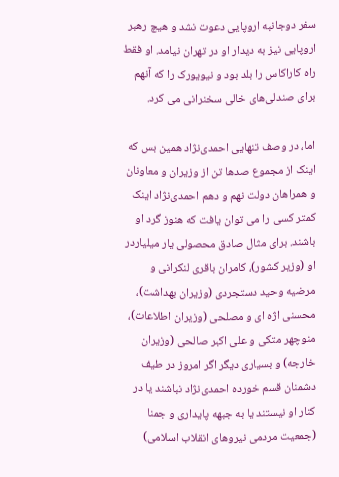سفر دوجانبه اروپایی دعوت نشد و هیچ رهبر اروپایی نیز به دیدار او در تهران نیامد. او فقط راه کاراکاس را بلد بود و نیویورک را که آنهم برای صندلی‌های خالی سخنرانی می کرد.

اما، در وصف تنهایی احمدی‌نژاد همین بس که اینک از مجموع صدها تن از وزیران و معاونان و همراهان دولت نهم و دهم احمدی‌نژاد اینک کمتر کسی را می توان یافت که هنوز گرد او باشند. برای مثال صادق محصولی یار میلیاردر او (وزیر کشور)، کامران باقری لنکرانی و مرضیه وحید دستجردی (وزیران بهداشت)، محسنی اژه ای و مصلحی (وزیران اطلاعات)، منوچهر متکی و علی اکبر صالحی (وزیران خارجه) و بسیاری دیگر اگر امروز در طیف دشمنان قسم خورده احمدی‌نژاد نباشند یا در کنار او نیستند یا به جبهه پایداری و جمنا (جمعیت مردمی نیروهای انقلاب اسلامی)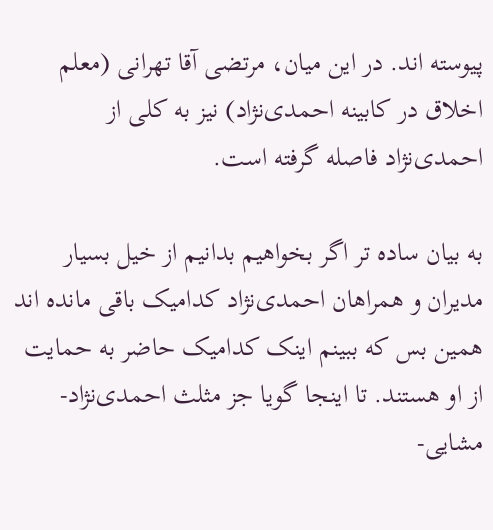پیوسته اند. در این میان، مرتضی آقا تهرانی (معلم اخلاق در کابینه احمدی‌نژاد) نیز به کلی از احمدی‌نژاد فاصله گرفته است.

به بیان ساده تر اگر بخواهیم بدانیم از خیل بسیار مدیران و همراهان احمدی‌نژاد کدامیک باقی مانده اند همین بس که ببینم اینک کدامیک حاضر به حمایت از او هستند. تا اینجا گویا جز مثلث احمدی‌نژاد-مشایی-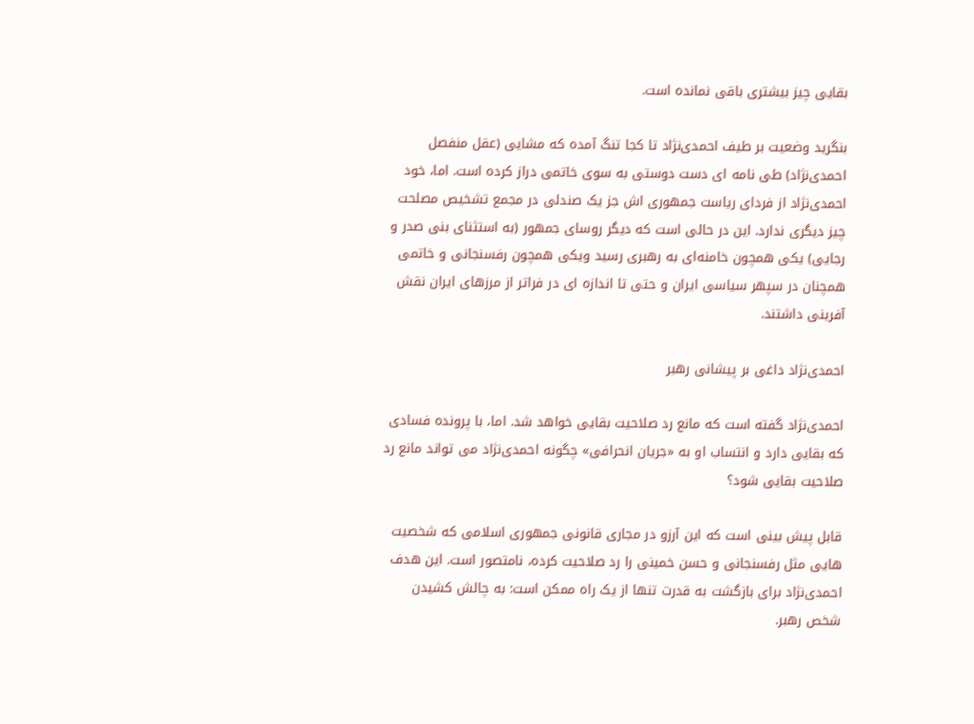بقایی چیز بیشتری باقی نمانده است.

بنگرید وضعیت بر طیف احمدی‌نژاد تا کجا تنگ آمده که مشایی (عقل منفصل احمدی‌نژاد) طی نامه ای دست دوستی به سوی خاتمی دراز کرده است. اما، خود احمدی‌نژاد از فردای ریاست جمهوری اش جز یک صندلی در مجمع تشخیص مصلحت چیز دیگری ندارد. این در حالی است که دیگر روسای جمهور (به استثنای بنی صدر و رجایی) یکی همچون خامنه‌ای به رهبری رسید ویکی همچون رفسنجانی و خاتمی همچنان در سپهر سیاسی ایران و حتی تا اندازه ای در فراتر از مرزهای ایران نقش آفرینی داشتند.

احمدی‌نژاد داغی بر پیشانی رهبر

احمدی‌نژاد گفته است که مانع رد صلاحیت بقایی خواهد شد. اما، با پرونده فسادی که بقایی دارد و انتساب او به «جریان انحرافی» چگونه احمدی‌نژاد می تواند مانع رد صلاحیت بقایی شود؟

قابل پیش بینی است که این آرزو در مجاری قانونی جمهوری اسلامی که شخصیت هایی مثل رفسنجانی و حسن خمینی را رد صلاحیت کرده، نامتصور است. این هدف احمدی‌نژاد برای بازگشت به قدرت تنها از یک راه ممکن است: به چالش کشیدن شخص رهبر.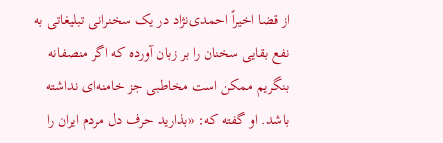از قضا اخیراً احمدی‌نژاد در یک سخنرانی تبلیغاتی به نفع بقایی سخنان را بر زبان آورده که اگر منصفانه بنگریم ممکن است مخاطبی جز خامنه‌ای نداشته باشد. او گفته که: «بذارید حرف دل مردم ایران را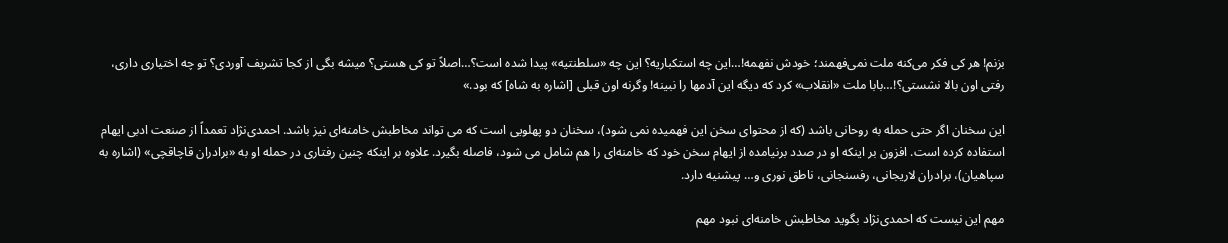بزنم! هر کی فکر می‌کنه ملت نمی‌فهمند؛ خودش نفهمه!…این چه استکباریه؟ این چه «سلطنتیه» پیدا شده است؟…اصلاً تو کی هستی؟ میشه بگی از کجا تشریف آوردی؟ تو چه اختیاری داری، رفتی اون بالا نشستی؟!…بابا ملت «انقلاب» کرد که دیگه این آدمها را نبینه! وگرنه اون قبلی [اشاره به شاه] که بود.»

این سخنان اگر حتی حمله به روحانی باشد (که از محتوای سخن این فهمیده نمی شود)، سخنان دو پهلویی است که می تواند مخاطبش خامنه‌ای نیز باشد. احمدی‌نژاد تعمداً از صنعت ادبی ایهام استفاده کرده است. افزون بر اینکه او در صدد برنیامده از ایهام سخن خود که خامنه‌ای را هم شامل می شود، فاصله بگیرد. علاوه بر اینکه چنین رفتاری در حمله او به «برادران قاچاقچی» (اشاره به سپاهیان)، برادران لاریجانی، رفسنجانی، ناطق نوری و… پیشنیه دارد.

مهم این نیست که احمدی‌نژاد بگوید مخاطبش خامنه‌ای نبود مهم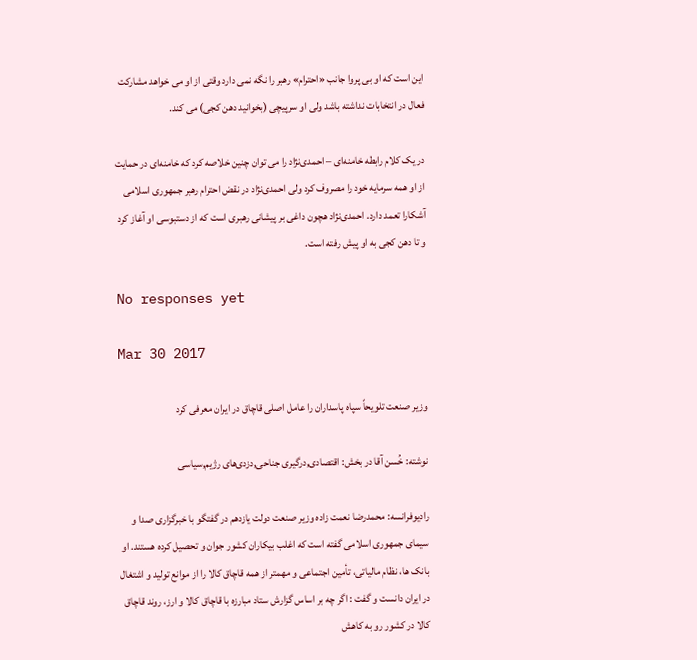این است که او بی پروا جانب «احترام» رهبر را نگه نمی دارد وقتی از او می خواهد مشارکت فعال در انتخابات نداشته باشد ولی او سرپیچی (بخوانید دهن کجی) می کند.

در یک کلام رابطه خامنه‌ای – احمدی‌نژاد را می توان چنین خلاصه کرد که خامنه‌ای در حمایت از او همه سرمایه خود را مصروف کرد ولی احمدی‌نژاد در نقض احترام رهبر جمهوری اسلامی آشکارا تعمد دارد. احمدی‌نژاد هچون داغی بر پیشانی رهبری است که از دستبوسی او آغاز کرد و تا دهن کجی به او پیش رفته است.

No responses yet

Mar 30 2017

وزیر صنعت تلویحاً سپاه پاسداران را عامل اصلی قاچاق در ایران معرفی کرد

نوشته: خُسن آقا در بخش: اقتصادی,درگیری جناحی,دزدی‌های رژیم,سیاسی

رادیوفرانسه: محمدرضا نعمت زاده وزیر صنعت دولت یازدهم در گفتگو با خبرگزاری صدا و سیمای جمهوری اسلامی گفته است که اغلب بیکاران کشور جوان و تحصیل کرده هستند. او بانک ها، نظام مالیاتی، تأمین اجتماعی و مهمتر از همه قاچاق کالا را از موانع تولید و اشتغال در ایران دانست و گفت : اگر چه بر اساس گزارش ستاد مبارزه با قاچاق کالا و ارز، روند قاچاق کالا در کشور رو به کاهش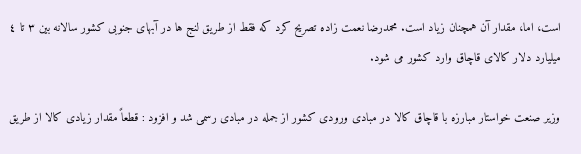است، اما، مقدار آن همچنان زیاد است. محمدرضا نعمت زاده تصریح کرد که فقط از طریق لنج ها در آبهای جنوبی کشور سالانه بین ٣ تا ٤ میلیارد دلار کالای قاچاق وارد کشور می شود.

وزیر صنعت خواستار مبارزه با قاچاق کالا در مبادی ورودی کشور از جمله در مبادی رسمی شد و افزود : قطعاً مقدار زیادی کالا از طریق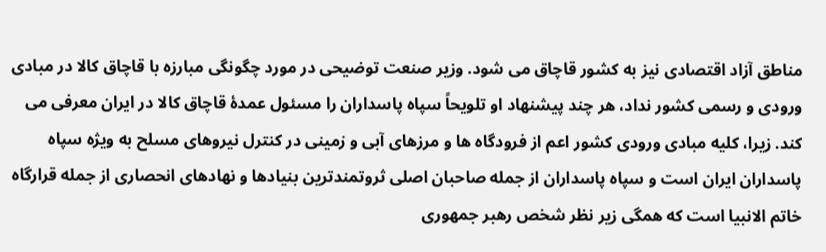مناطق آزاد اقتصادی نیز به کشور قاچاق می شود. وزیر صنعت توضیحی در مورد چگونگی مبارزه با قاچاق کالا در مبادی ورودی و رسمی کشور نداد، هر چند پیشنهاد او تلویحاً سپاه پاسداران را مسئول عمدۀ قاچاق کالا در ایران معرفی می کند. زیرا، کلیه مبادی ورودی کشور اعم از فرودگاه ها و مرزهای آبی و زمینی در کنترل نیروهای مسلح به ویژه سپاه پاسداران ایران است و سپاه پاسداران از جمله صاحبان اصلی ثروتمندترین بنیادها و نهادهای انحصاری از جمله قرارگاه خاتم الانبیا است که همگی زیر نظر شخص رهبر جمهوری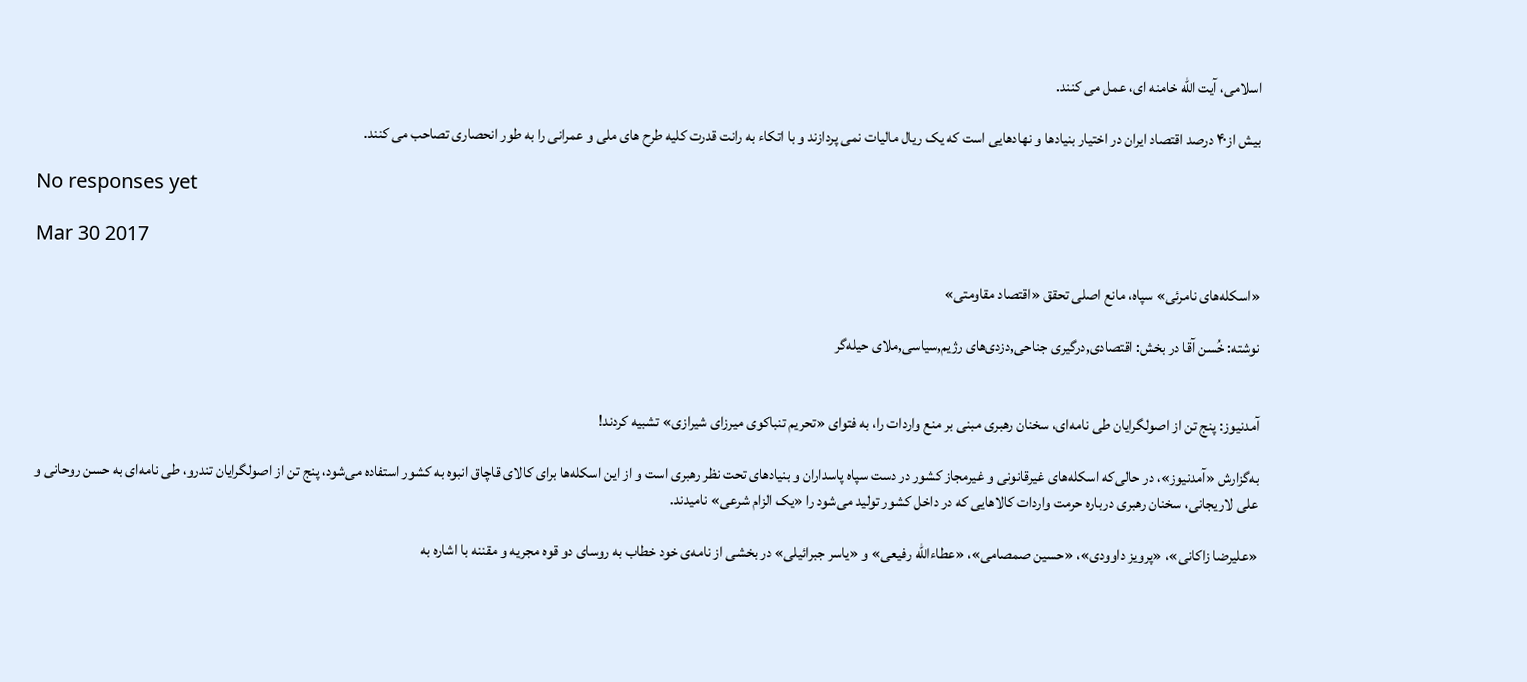اسلامی، آیت الله خامنه ای، عمل می کنند.

بیش از۴۰ درصد اقتصاد ایران در اختیار بنیادها و نهادهایی است که یک ریال مالیات نمی پردازند و با اتکاء به رانت قدرت کلیه طرح های ملی و عمرانی را به طور انحصاری تصاحب می کنند.

No responses yet

Mar 30 2017

«اسکله‌های نامرئی» سپاه، مانع اصلی تحقق «اقتصاد مقاومتی»

نوشته: خُسن آقا در بخش: اقتصادی,درگیری جناحی,دزدی‌های رژیم,سیاسی,ملای حیله‌گر


آمدنیوز: پنج تن از اصولگرایان طی نامه‌ای، سخنان رهبری مبنی بر منع واردات را، به فتوای «تحریم تنباکوی میرزای شیرازی» تشبیه کردند!

به‌گزارش «آمدنیوز»، در حالی‌که اسکله‌های غیرقانونی و غیرمجاز کشور در دست سپاه پاسداران و بنیادهای تحت نظر رهبری است و از این اسکله‌ها برای کالای قاچاق انبوه به کشور استفاده می‌شود، پنج‌ تن از اصولگرایان تندرو، طی نامه‌ای به حسن روحانی و علی لاریجانی، سخنان رهبری درباره حرمت واردات کالاهایی که در داخل کشور تولید می‌شود را «یک الزام شرعی» نامیدند.

«علیرضا زاکانی»، «پرویز داوودی»، «حسین صمصامی»، «عطاءالله رفیعی» و «یاسر جبرائیلی» در بخشی از نامه‌ی خود خطاب به روسای دو قوه مجریه و مقننه با اشاره به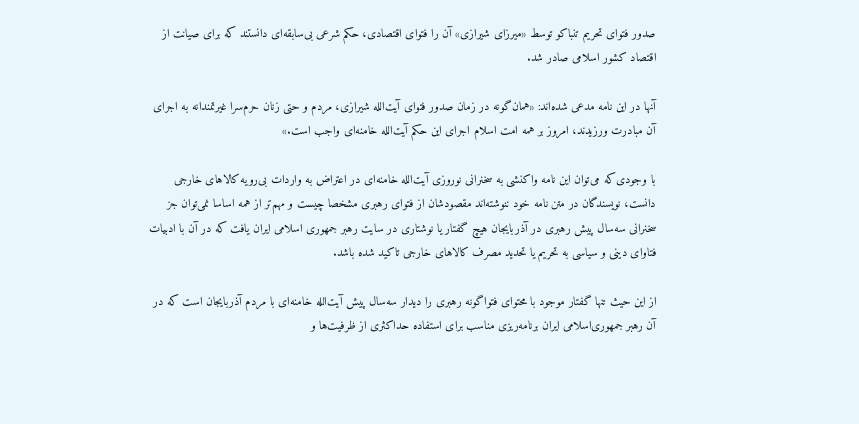صدور فتوای تحریم تنباکو توسط «میرزای شیرازی» آن را فتوای اقتصادی، حکم شرعی بی‌سابقه‌ای دانستند که برای صیانت از اقتصاد کشور اسلامی صادر شد.

آنها در این نامه مدعی شده‌اند: «همان‌گونه در زمان صدور فتوای آیت‌الله شیرازی، مردم و حتی زنان حرم‌سرا غیرتمندانه به اجرای آن مبادرت ورزیدند، امروز بر همه امت اسلام اجرای این حکم آیت‌الله خامنه‌ای واجب است.»

با وجودی‌که می‌توان این نامه واکنشی به سخنرانی نوروزی آیت‌الله خامنه‌ای در اعتراض به واردات بی‌رویه کالاهای خارجی دانست، نویسندگان در متن نامه خود ننوشته‌اند مقصودشان از فتوای رهبری مشخصا چیست و مهم‌تر از همه اساسا نمی‌توان جز سخنرانی سه‌سال پیش رهبری در آذربایجان هیچ گفتار یا نوشتاری در سایت رهبر جمهوری اسلامی ایران یافت که در آن با ادبیات فتاوای دینی و سیاسی به تحریم یا تحدید مصرف کالاهای خارجی تاکید شده باشد.

از این حیث تنها گفتار موجود با محتوای فتواگونه رهبری را دیدار سه‌سال پیش آیت‌الله خامنه‌ای با مردم آذربایجان است که در آن رهبر جمهوری‌اسلامی ایران برنامه‌ریزی مناسب برای استفاده حداکثری از ظرفیت‌ها و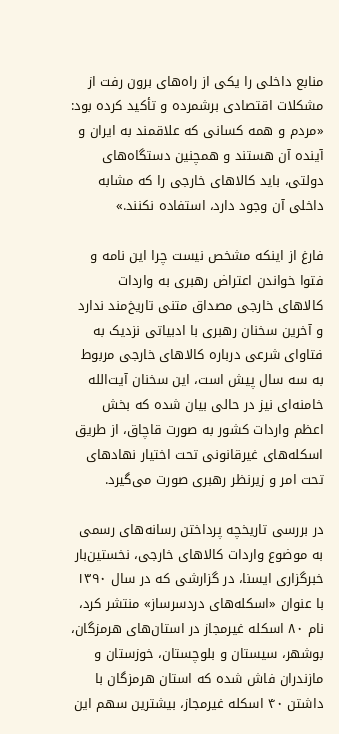منابع داخلی را یکی از راه‌های برون رفت از مشکلات اقتصادی برشمرده و تأکید کرده بود: «مردم و همه کسانی که علاقمند به ایران و آینده آن هستند و همچنین دستگاه‌های دولتی، باید کالاهای خارجی را که مشابه داخلی آن وجود دارد، استفاده نکنند.»

فارغ از اینکه مشخص نیست چرا این نامه و فتوا خواندن اعتراض رهبری به واردات کالاهای خارجی مصداق متنی تاریخ‌مند ندارد و آخرین سخنان رهبری با ادبیاتی نزدیک به فتاوای شرعی درباره کالاهای خارجی مربوط به سه سال پیش است، این سخنان آیت‌الله خامنه‌ای نیز در حالی بیان شده که بخش اعظم واردات کشور به صورت قاچاق، از طریق اسکله‌های غیرقانونی تحت اختیار نهادهای تحت امر و زیرنظر رهبری صورت می‌گیرد.

در بررسی تاریخچه پرداختن رسانه‌های رسمی به موضوع واردات کالاهای خارجی، نخستین‌بار خبرگزاری‌ ایسنا، در گزارشی که در سال ۱۳۹۰ با عنوان «اسکله‌های دردسرساز» منتشر کرد، نام ۸۰ اسکله غیرمجاز در استان‌های هرمزگان، بوشهر، سیستان و بلوچستان، خوزستان و مازندران فاش شده که استان هرمزگان با داشتن ۴۰ اسکله غیرمجاز، بیشترین سهم این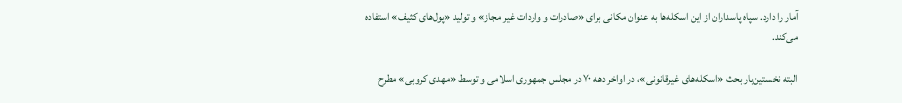آمار را دارد. سپاه پاسداران از این اسکله‌ها به عنوان مکانی برای «صادرات و واردات غیر مجاز» و تولید «پول‌های کثیف» استفاده می‌کند.

البته نخستین‌بار بحث «اسکله‌های غیرقانونی»، در اواخر دهه ۷۰ در مجلس جمهوری اسلامی و توسط «مهدی کروبی» مطرح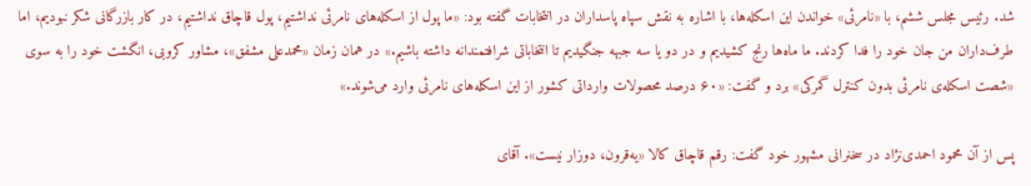شد. رئیس مجلس ششم، با «نامرئی» خواندن این اسکله‌ها، با اشاره به نقش سپاه پاسداران در انتخابات گفته بود: «ما پول از اسکله‌های نامرئی نداشتیم، پول قاچاق نداشتیم، در کار بازرگانی شکر نبودیم، اما طرف‌داران من جان خود را فدا کردند. ما ماه‌ها رنج کشیدیم و در دو یا سه جبهه جنگیدیم تا انتخاباتی شرافتمندانه داشته باشیم.» در همان زمان «محمدعلی مشفق»، مشاور کروبی، انگشت خود را به سوی «شصت اسکله‌ی نامرئی بدون کنترل گمرکی» برد و گفت: «۶۰ درصد محصولات وارداتی کشور از این اسکله‌های نامرئی وارد می‌شوند.»

پس از آن محمود احمدی‌نژاد در سخنرانی مشهور خود گفت: رقم قاچاق کالا «یه‌قرون، دوزار نیست». آقای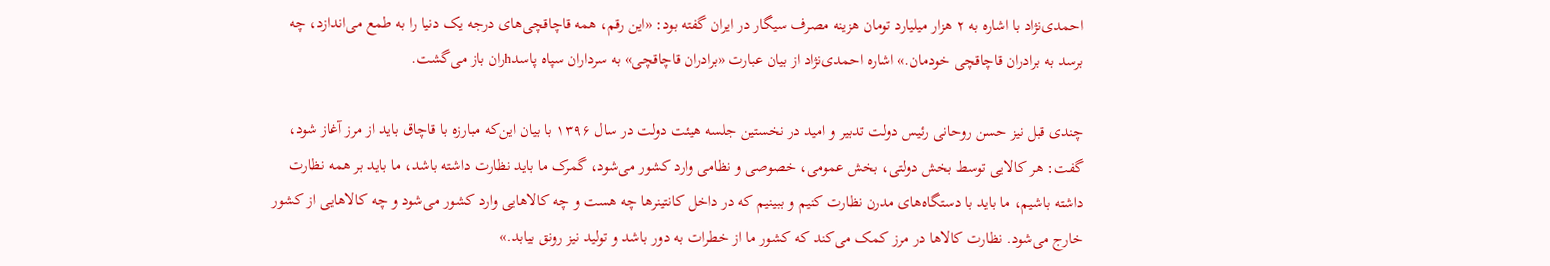احمدی‌نژاد با اشاره به ۲ هزار میلیارد تومان هزینه مصرف سیگار در ایران گفته بود: «این رقم، همه قاچاقچی‌های درجه يک دنيا را به طمع می‌اندازد، چه برسد به برادران قاچاقچی خودمان.» اشاره احمدی‌نژاد از بیان عبارت «برادران قاچاقچی» به سرداران سپاه پاسدhران باز می‌گشت.

چندی قبل نیز حسن روحانی رئیس دولت تدبیر و امید در نخستین جلسه هیئت دولت در سال ۱۳۹۶ با بیان این‌که مبارزه با قاچاق باید از مرز آغاز شود، گفت: هر کالایی توسط بخش دولتی، بخش عمومی، خصوصی و نظامی وارد کشور می‌شود، گمرک ما باید نظارت داشته باشد، ما باید بر همه نظارت داشته باشیم، ما باید با دستگاه‌های مدرن نظارت کنیم و ببینیم که در داخل کانتینرها چه هست و چه کالاهایی وارد کشور می‌شود و چه کالاهایی از کشور خارج می‌شود. نظارت کالاها در مرز کمک می‌کند که کشور ما از خطرات به دور باشد و تولید نیز رونق بیابد.»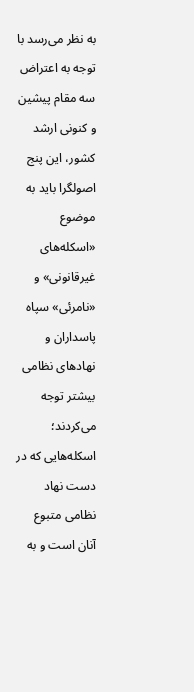به نظر می‌رسد با توجه به اعتراض سه مقام پیشین و کنونی ارشد کشور، این پنج‌ اصولگرا باید به موضوع «اسکله‌های غیرقانونی» و «نامرئی» سپاه پاسداران و نهادهای نظامی بیشتر توجه می‌کردند؛ اسکله‌هایی که در دست نهاد نظامی متبوع آنان است و به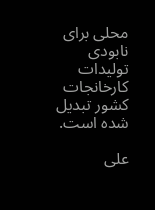محلی برای نابودی تولیدات کارخانجات کشور تبدیل شده است.

علی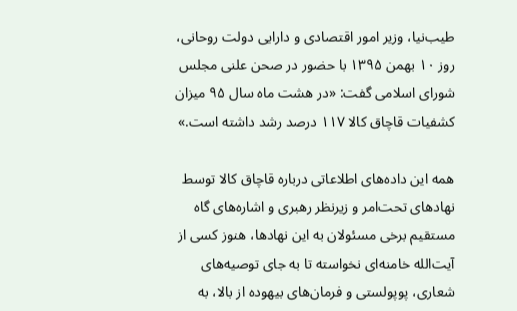طیب‌نیا، وزیر امور اقتصادی و دارایی دولت روحانی، روز ۱۰ بهمن ۱۳۹۵ با حضور در صحن علنی مجلس شورای اسلامی گفت: «در هشت ماه سال ۹۵ میزان کشفیات قاچاق کالا ۱۱۷ درصد رشد داشته است.»

همه این داده‌های اطلاعاتی درباره قاچاق کالا توسط نهادهای تحت‌امر و زیرنظر رهبری و اشاره‌های گاه مستقیم برخی مسئولان به این نهادها، هنوز کسی از آیت‌الله خامنه‌ای نخواسته تا به جای توصیه‌های شعاری، پوپولستی و فرمان‌های بیهوده از بالا، به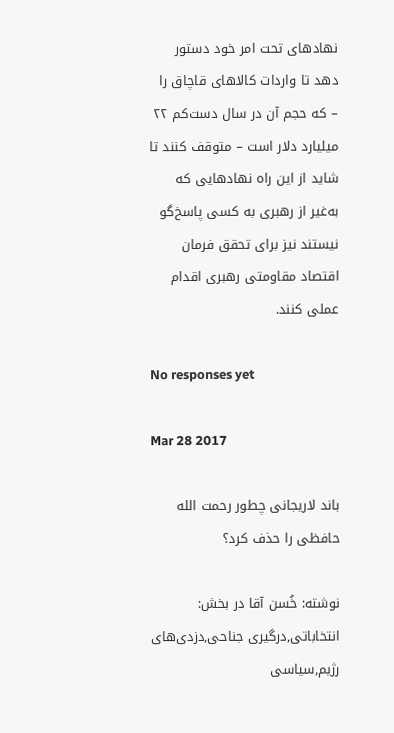نهادهای تحت امر خود دستور دهد تا واردات کالاهای قاچاق را – که حجم آن در سال دست‌کم ۲۲ میلیارد دلار است – متوقف کنند تا شاید از این راه نهادهایی که به‌غیر از رهبری به کسی پاسخ‌گو نیستند نیز برای تحقق فرمان اقتصاد مقاومتی رهبری اقدام عملی کنند.

No responses yet

Mar 28 2017

باند لاریجانی چطور رحمت الله حافظی را حذف کرد؟

نوشته: خُسن آقا در بخش: انتخاباتی,درگیری جناحی,دزدی‌های رژیم,سیاسی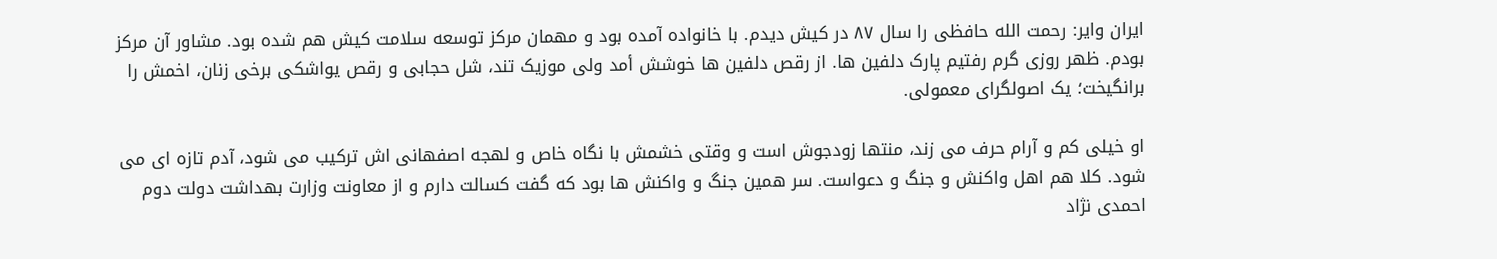ایران وایر: رحمت الله حافظی را سال ۸۷ در کیش دیدم. با خانواده آمده بود و مهمان مرکز توسعه سلامت کیش هم شده بود. مشاور آن مرکز بودم. ظهر روزی گرم رفتیم پارک دلفین ها. از رقص دلفین ها خوشش أمد ولی موزیک تند، شل حجابی و رقص یواشکی برخی زنان، اخمش را برانگیخت؛ یک اصولگرای معمولی.

او خیلی کم و آرام حرف می زند، منتها زودجوش است و وقتی خشمش با نگاه خاص و لهجه اصفهانی اش ترکیب می شود، آدم تازه ای می شود. کلا هم اهل واکنش و جنگ و دعواست. سر همین جنگ و واکنش ها بود که گفت کسالت دارم و از معاونت وزارت بهداشت دولت دوم احمدی نژاد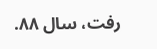رفت، سال ۸۸.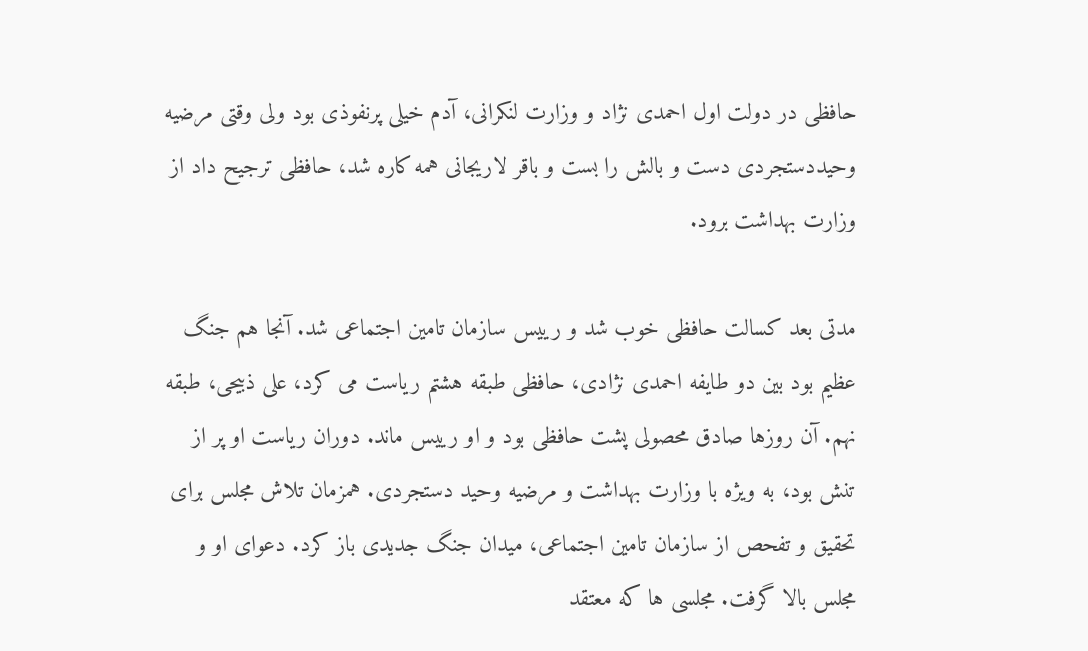حافظی در دولت اول احمدی نژاد و وزارت لنکرانی، آدم خیلی پرنفوذی بود ولی وقتی مرضیه وحیددستجردی دست و بالش را بست و باقر لاریجانی همه کاره شد، حافظی ترجیح داد از وزارت بهداشت برود.

مدتی بعد کسالت حافظی خوب شد و رییس سازمان تامین اجتماعی شد. آنجا هم جنگ عظیم بود بین دو طایفه احمدی نژادی، حافظی طبقه هشتم ریاست می کرد، علی ذبیحی، طبقه نهم. آن روزها صادق محصولی پشت حافظی بود و او رییس ماند. دوران ریاست او پر از تنش بود، به ویژه با وزارت بهداشت و مرضیه وحید دستجردی. همزمان تلاش مجلس برای تحقیق و تفحص از سازمان تامین اجتماعی، میدان جنگ جدیدی باز کرد. دعوای او و مجلس بالا گرفت. مجلسی ها که معتقد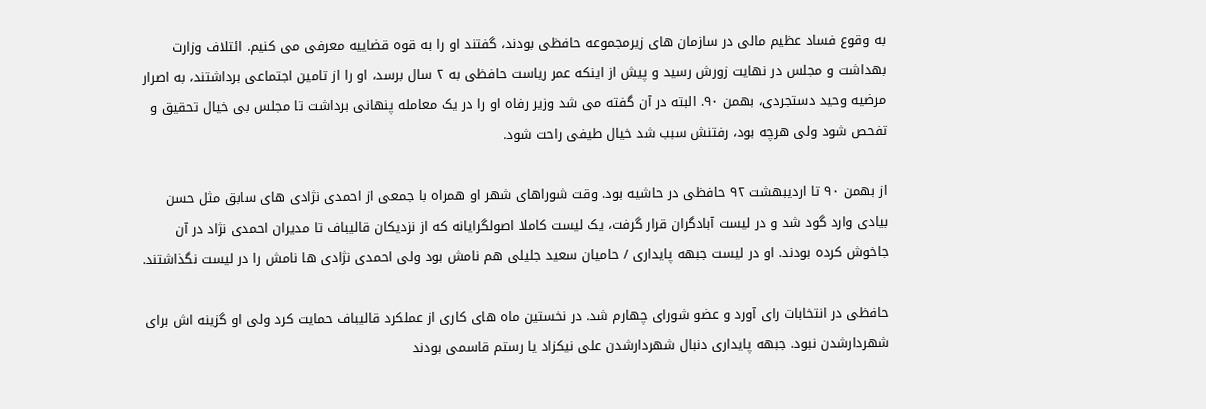به وقوع فساد عظیم مالی در سازمان های زیرمجموعه حافظی بودند، گفتند او را به قوه قضاییه معرفی می کنیم. ائتلاف وزارت بهداشت و مجلس در نهایت زورش رسید و پیش از اینکه عمر ریاست حافظی به ۲ سال برسد، او را از تامین اجتماعی برداشتند، به اصرار مرضیه وحید دستجردی، بهمن ۹۰. البته در آن گفته می شد وزیر رفاه او را در یک معامله پنهانی برداشت تا مجلس بی خیال تحقیق و تفحص شود ولی هرچه بود، رفتنش سبب شد خیال طیفی راحت شود.

از بهمن ۹۰ تا اردیبهشت ۹۲ حافظی در حاشیه بود. وقت شوراهای شهر او همراه با جمعی از احمدی نژادی های سابق مثل حسن بیادی وارد گود شد و در لیست آبادگران قرار گرفت، یک لیست کاملا اصولگرایانه که از نزدیکان قالیباف تا مدیران احمدی نژاد در آن جاخوش کرده بودند. او در لیست جبهه پایداری / حامیان سعید جلیلی هم نامش بود ولی احمدی نژادی ها نامش را در لیست نگذاشتند.

حافظی در انتخابات رای آورد و عضو شورای چهارم شد. در نخستین ماه های کاری از عملکرد قالیباف حمایت کرد ولی او گزینه اش برای شهردارشدن نبود. جبهه پایداری دنبال شهردارشدن علی نیکزاد یا رستم قاسمی بودند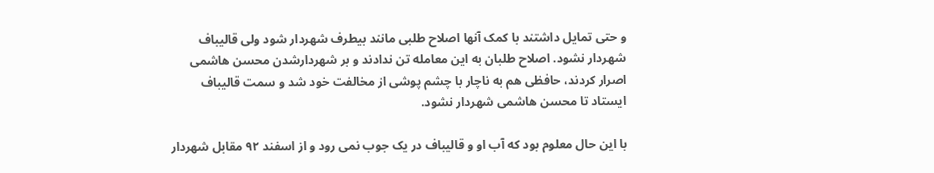و حتی تمایل داشتند با کمک آنها اصلاح طلبی مانند بیطرف شهردار شود ولی قالیباف شهردار نشود. اصلاح طلبان به این معامله تن ندادند و بر شهردارشدن محسن هاشمی اصرار کردند، حافظی هم به ناچار با چشم پوشی از مخالفت خود شد و سمت قالیباف ایستاد تا محسن هاشمی شهردار نشود.

با این حال معلوم بود که آب او و قالیباف در یک جوب نمی رود و از اسفند ۹۲ مقابل شهردار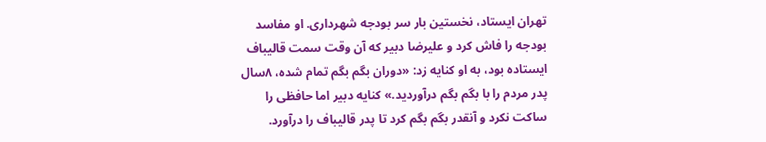تهران ایستاد، نخستین بار سر بودجه شهرداری. او مفاسد بودجه را فاش کرد و علیرضا دبیر که آن وقت سمت قالیباف ایستاده بود، به او کنایه زد: «دوران بگم بگم تمام شده، ۸سال پدر مردم را با بگم بگم درآوردید.» کنایه دبیر اما حافظی را ساکت نکرد و آنقدر بگم بگم کرد تا پدر قالیباف را درآورد.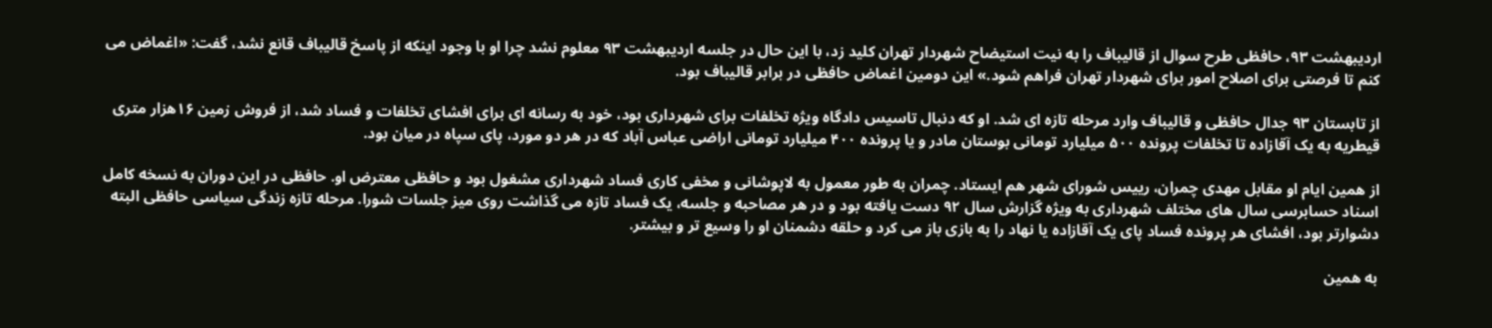اردیبهشت ۹۳، حافظی طرح سوال از قالیباف را به نیت استیضاح شهردار تهران کلید زد، با این حال در جلسه اردیبهشت ۹۳ معلوم نشد چرا او با وجود اینکه از پاسخ قالیباف قانع نشد، گفت: «اغماض می کنم تا فرصتی برای اصلاح امور برای شهردار تهران فراهم شود.» این دومین اغماض حافظی در برابر قالیباف بود.

از تابستان ۹۳ جدال حافظی و قالیباف وارد مرحله تازه ای شد. او که دنبال تاسیس دادگاه ویژه تخلفات برای شهرداری بود، خود به رسانه ای برای افشای تخلفات و فساد شد، از فروش زمین ۱۶هزار متری قیطریه به یک آقازاده تا تخلفات پرونده ۵۰۰ میلیارد تومانی بوستان مادر و یا پرونده ۴۰۰ میلیارد تومانی اراضی عباس آباد که در هر دو مورد، پای سپاه در میان بود.

از همین ایام او مقابل مهدی چمران، رییس شورای شهر هم ایستاد. چمران به طور معمول به لاپوشانی و مخفی کاری فساد شهرداری مشغول بود و حافظی معترض او. حافظی در این دوران به نسخه کامل اسناد حسابرسی سال های مختلف شهرداری به ویژه گزارش سال ۹۲ دست یافته بود و در هر مصاحبه و جلسه، یک فساد تازه می گذاشت روی میز جلسات شورا. مرحله تازه زندگی سیاسی حافظی البته دشوارتر بود، افشای هر پرونده فساد پای یک آقازاده یا نهاد را به بازی باز می کرد و حلقه دشمنان او را وسیع تر و بیشتر.

به همین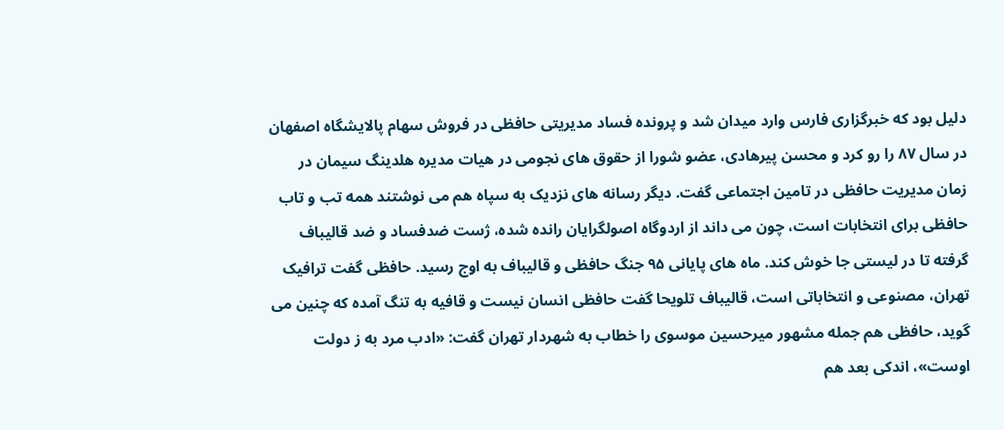دلیل بود که خبرگزاری فارس وارد میدان شد و پرونده فساد مدیریتی حافظی در فروش سهام پالایشگاه اصفهان در سال ۸۷ را رو کرد و محسن پیرهادی، عضو شورا از حقوق های نجومی در هیات مدیره هلدینگ سیمان در زمان مدیریت حافظی در تامین اجتماعی گفت. دیگر رسانه های نزدیک به سپاه هم می نوشتند همه تب و تاب حافظی برای انتخابات است، چون می داند از اردوگاه اصولگرایان رانده شده، ژست ضدفساد و ضد قالیباف گرفته تا در لیستی جا خوش کند. ماه های پایانی ۹۵ جنگ حافظی و قالیباف به اوج رسید. حافظی گفت ترافیک تهران، مصنوعی و انتخاباتی است، قالیباف تلویحا گفت حافظی انسان نیست و قافیه به تنگ آمده که چنین می گوید، حافظی هم جمله مشهور میرحسین موسوی را خطاب به شهردار تهران گفت: «ادب مرد به ز دولت اوست»، اندکی بعد هم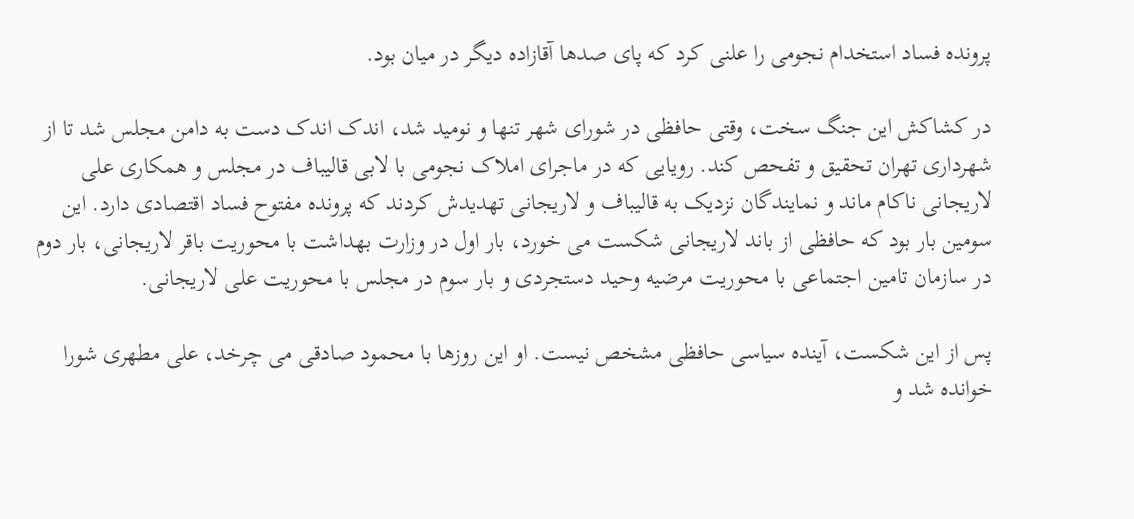پرونده فساد استخدام نجومی را علنی کرد که پای صدها آقازاده دیگر در میان بود.

در کشاکش این جنگ سخت، وقتی حافظی در شورای شهر تنها و نومید شد، اندک اندک دست به دامن مجلس شد تا از شهرداری تهران تحقیق و تفحص کند. رویایی که در ماجرای املاک نجومی با لابی قالیباف در مجلس و همکاری علی لاریجانی ناکام ماند و نمایندگان نزدیک به قالیباف و لاریجانی تهدیدش کردند که پرونده مفتوح فساد اقتصادی دارد. این سومین بار بود که حافظی از باند لاریجانی شکست می خورد، بار اول در وزارت بهداشت با محوریت باقر لاریجانی، بار دوم در سازمان تامین اجتماعی با محوریت مرضیه وحید دستجردی و بار سوم در مجلس با محوریت علی لاریجانی.

پس از این شکست، آینده سیاسی حافظی مشخص نیست. او این روزها با محمود صادقی می چرخد، علی مطهری شورا خوانده شد و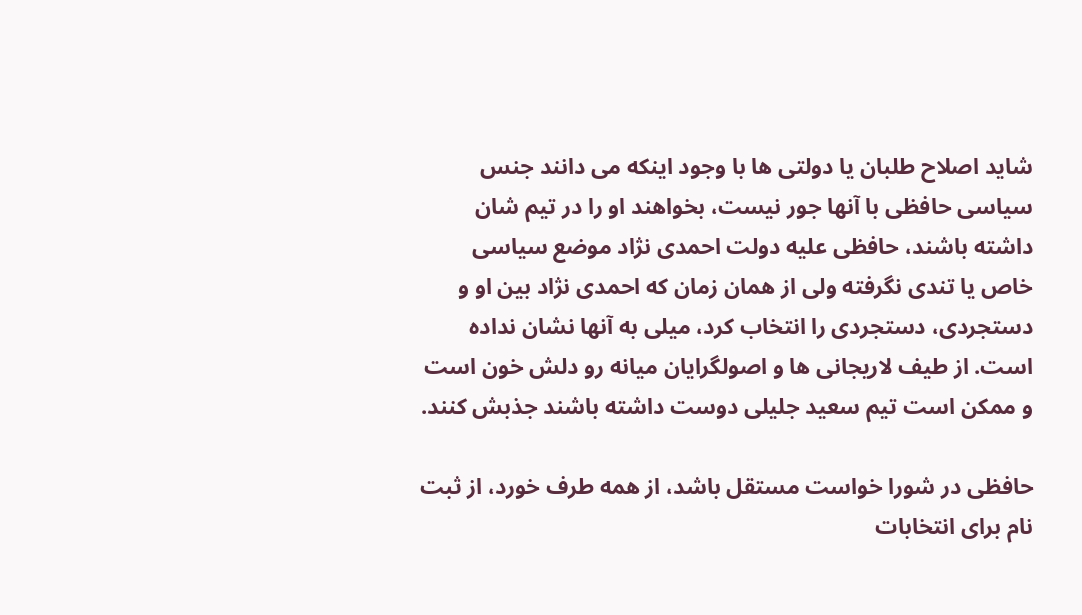شاید اصلاح طلبان یا دولتی ها با وجود اینکه می دانند جنس سیاسی حافظی با آنها جور نیست، بخواهند او را در تیم شان داشته باشند، حافظی علیه دولت احمدی نژاد موضع سیاسی خاص یا تندی نگرفته ولی از همان زمان که احمدی نژاد بین او و دستجردی، دستجردی را انتخاب کرد، میلی به آنها نشان نداده است. از طیف لاریجانی ها و اصولگرایان میانه رو دلش خون است و ممکن است تیم سعید جلیلی دوست داشته باشند جذبش کنند.

حافظی در شورا خواست مستقل باشد، از همه طرف خورد، از ثبت نام برای انتخابات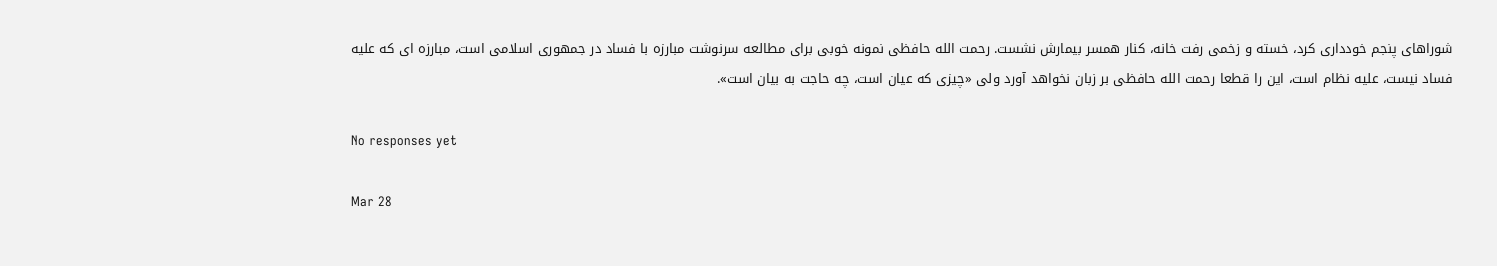شوراهای پنجم خودداری کرد، خسته و زخمی رفت خانه، کنار همسر بیمارش نشست. رحمت الله حافظی نمونه خوبی برای مطالعه سرنوشت مبارزه با فساد در جمهوری اسلامی است، مبارزه ای که علیه فساد نیست، علیه نظام است، این را قطعا رحمت الله حافظی بر زبان نخواهد آورد ولی «چیزی که عیان است، چه حاجت به بیان است».

No responses yet

Mar 28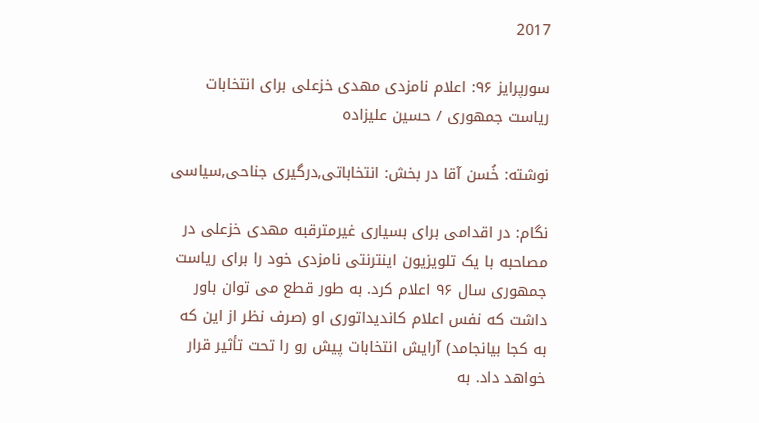2017

سورپرایز ۹۶: اعلام نامزدی مهدی خزعلی برای انتخابات ریاست جمهوری / حسین علیزاده

نوشته: خُسن آقا در بخش: انتخاباتی,درگیری جناحی,سیاسی

نگام: در اقدامی برای بسیاری غیرمترقبه مهدی خزعلی در مصاحبه با یک تلویزیون اینترنتی نامزدی خود را برای ریاست جمهوری سال ۹۶ اعلام کرد. به طور قطع می توان باور داشت که نفس اعلام کاندیداتوری او (صرف نظر از این که به کجا بیانجامد) آرایش انتخابات پیش رو را تحت تأثیر قرار خواهد داد. به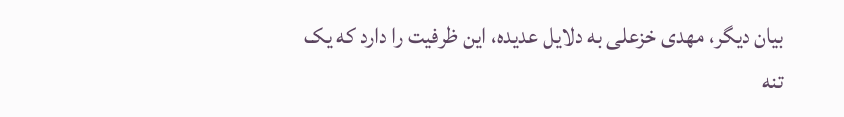بیان دیگر، مهدی خزعلی به دلایل عدیده، این ظرفیت را دارد که یک تنه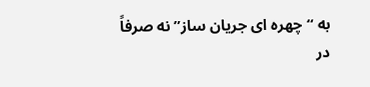به “چهره ای جریان ساز” نه صرفاً در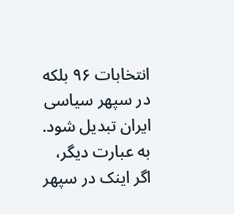انتخابات ۹۶ بلکه در سپهر سیاسی ایران تبدیل شود. به عبارت دیگر، اگر اینک در سپهر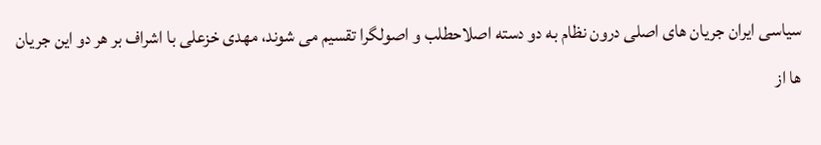سیاسی ایران جریان های اصلی درون نظام به دو دسته اصلاحطلب و اصولگرا تقسیم می شوند، مهدی خزعلی با اشراف بر هر دو این جریان ها از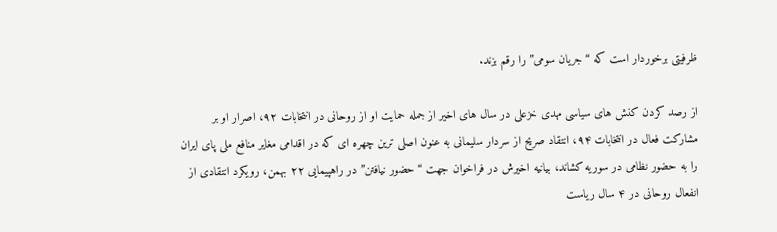ظرفیتی برخوردار است که “جریان سومی” را رقم بزند.

از رصد کردن کنش های سیاسی مهدی خزعلی در سال های اخیر از جمله حمایت او از روحانی در انتخابات ۹۲، اصرار او بر مشارکت فعال در انتخابات ۹۴، انتقاد صریح از سردار سلیمانی به عنون اصلی ترین چهره ای که در اقدامی مغایر منافع ملی پای ایران را به حضور نظامی در سوریه کشاند، بیانیه اخیرش در فراخوان جهت “حضور نیافتن” در راهپیمایی ۲۲ بهمن، رویکرد انتقادی از انفعال روحانی در ۴ سال ریاست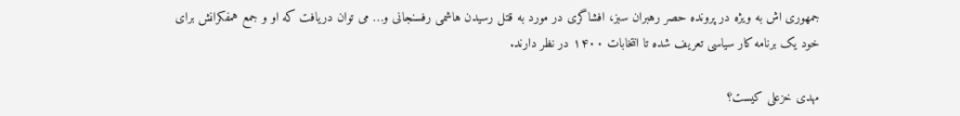جمهوری اش به ویژه در پرونده حصر رهبران سبز، افشاگری در مورد به قتل رسیدن هاشمی رفسنجانی و… می توان دریافت که او و جمع همفکرانش برای خود یک برنامه کار سیاسی تعریف شده تا انتخابات ۱۴۰۰ در نظر دارند.

مهدی خزعلی کیست؟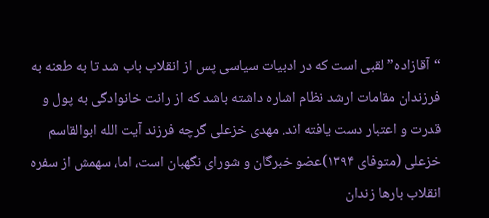“آقازاده” لقبی است که در ادبیات سیاسی پس از انقلاب باب شد تا به طعنه به فرزندان مقامات ارشد نظام اشاره داشته باشد که از رانت خانوادگی به پول و قدرت و اعتبار دست یافته اند. مهدی خزعلی گرچه فرزند آیت الله ابوالقاسم خزعلی (متوفای ۱۳۹۴)عضو خبرگان و شورای نگهبان است، اما، سهمش از سفره انقلاب بارها زندان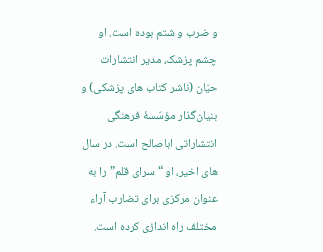و ضرب و شتم بوده است. او چشم پزشک، مدیر انتشارات حیّان (ناشر کتاب های پزشکی) و بنیان‌گذار مؤسّسهٔ فرهنگی انتشاراتی اباصالح است. در سال های اخیر، او “سرای قلم” را به عنوان مرکزی برای تضارب آراء مختلف راه اندازی کرده است.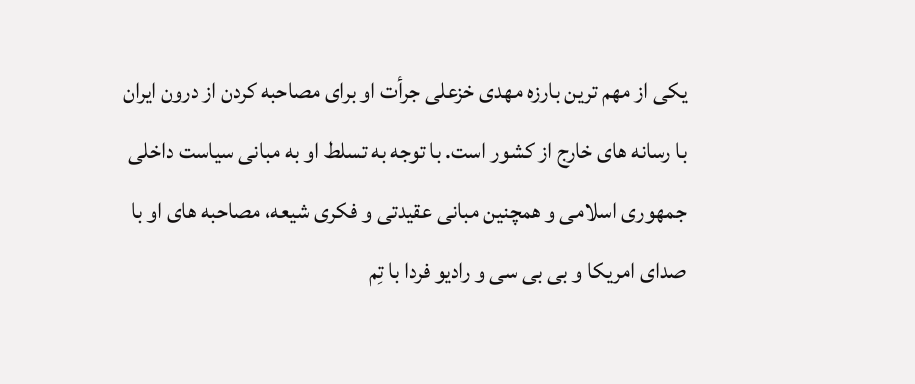یکی از مهم ترین بارزه مهدی خزعلی جرأت او برای مصاحبه کردن از درون ایران با رسانه های خارج از کشور است. با توجه به تسلط او به مبانی سیاست داخلی جمهوری اسلامی و همچنین مبانی عقیدتی و فکری شیعه، مصاحبه های او با صدای امریکا و بی بی سی و رادیو فردا با تِم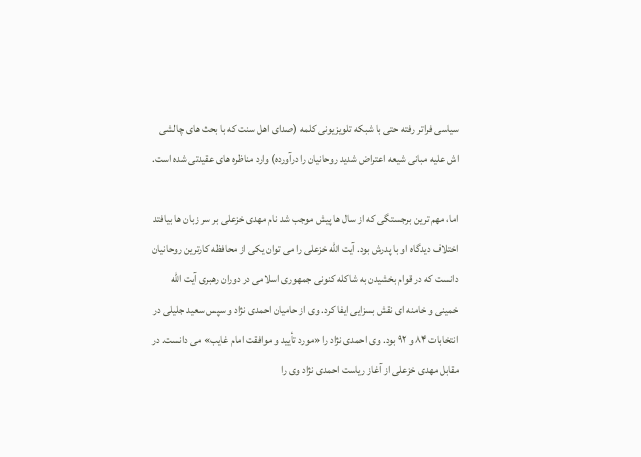سیاسی فراتر رفته حتی با شبکه تلویزیونی کلمه (صدای اهل سنت که با بحث های چالشی اش علیه مبانی شیعه اعتراض شدید روحانیان را درآورده) وارد مناظره های عقیدتی شده است.

اما، مهم ترین برجستگی که از سال ها پیش موجب شد نام مهدی خزعلی بر سر زبان ها بیافتد اختلاف دیدگاه او با پدرش بود. آیت الله خزعلی را می توان یکی از محافظه کارترین روحانیان دانست که در قوام بخشیدن به شاکله کنونی جمهوری اسلامی در دوران رهبری آیت الله خمینی و خامنه ای نقش بسزایی ایفا کرد. وی از حامیان احمدی نژاد و سپس سعید جلیلی در انتخابات ۸۴ و ۹۲ بود. وی احمدی نژاد را «مورد تأیید و موافقت امام غایب» می دانست. در مقابل مهدی خزعلی از آغاز ریاست احمدی نژاد وی را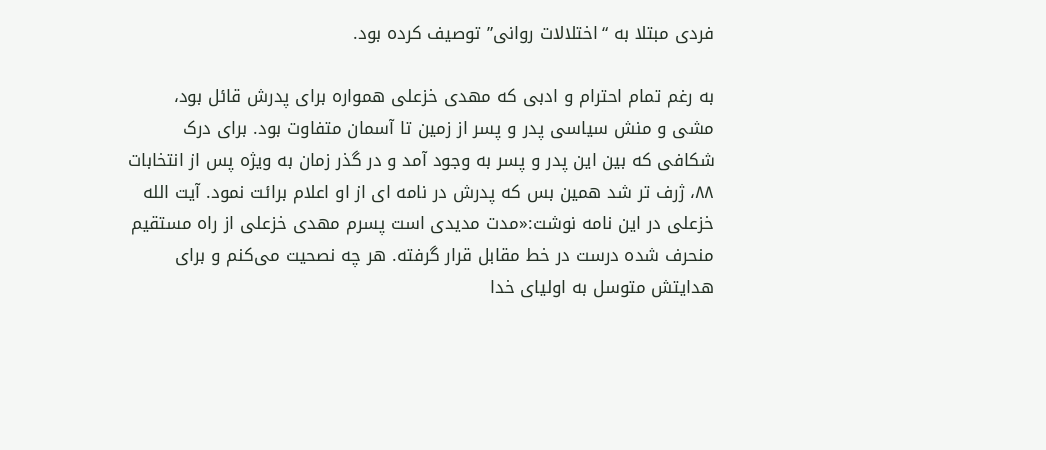فردی مبتلا به “اختلالات روانی” توصیف کرده بود.

به رغم تمام احترام و ادبی که مهدی خزعلی همواره برای پدرش قائل بود، مشی و منش سیاسی پدر و پسر از زمین تا آسمان متفاوت بود. برای درک شکافی که بین این پدر و پسر به وجود آمد و در گذر زمان به ویژه پس از انتخابات ۸۸، ژرف تر شد همین بس که پدرش در نامه ای از او اعلام برائت نمود. آیت الله خزعلی در این نامه نوشت:«مدت مدیدی است پسرم مهدی خزعلی از راه مستقیم منحرف شده درست در خط مقابل قرار گرفته. هر چه نصحیت می‌کنم و برای هدایتش متوسل به اولیای خدا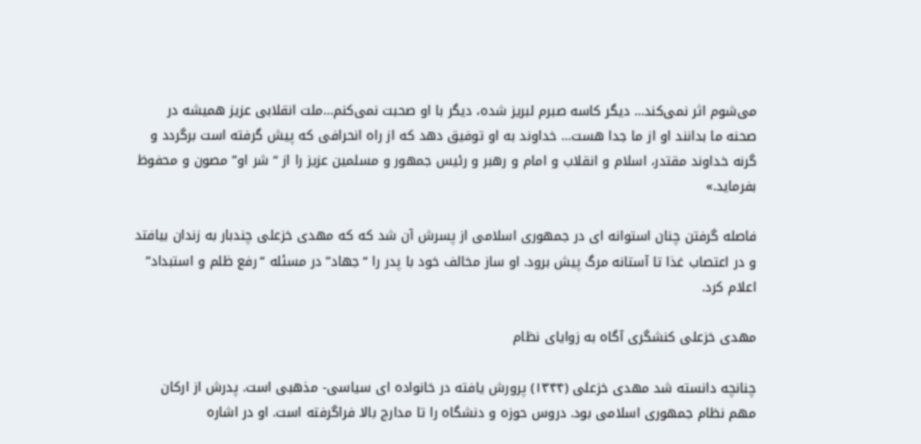می‌شوم اثر نمی‌کند… دیگر کاسه صبرم لبریز شده، دیگر با او صحبت نمی‌کنم…ملت انقلابی عزیز همیشه در صحنه ما بدانند او از ما جدا هست… خداوند به او توفیق دهد که از راه انحرافی که پیش گرفته است برگردد و گرنه خداوند مقتدر، اسلام و انقلاب و امام و رهبر و رئیس جمهور و مسلمین عزیز را از “شر او” مصون و محفوظ بفرماید.»

فاصله گرفتن چنان استوانه ای در جمهوری اسلامی از پسرش آن شد که که مهدی خزعلی چندبار به زندان بیافتد و در اعتصاب غذا تا آستانه مرگ پیش برود. او ساز مخالف خود با پدر را “جهاد” در مسئله “رفع ظلم و استبداد” اعلام کرد.

مهدی خزعلی کنشگری آگاه به زوایای نظام

چنانچه دانسته شد مهدی خزعلی (۱۳۴۴) پرورش یافته در خانواده ای سیاسی- مذهبی است. پدرش از ارکان مهم نظام جمهوری اسلامی بود. دروس حوزه و دنشگاه را تا مدارج بالا فراگرفته است. او در اشاره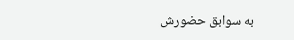به سوابق حضورش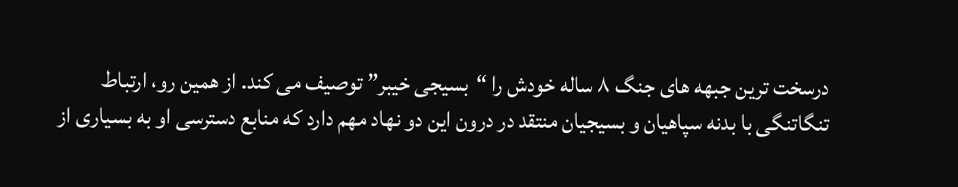درسخت ترین جبهه های جنگ ۸ ساله خودش را “بسیجی خیبر” توصیف می کند. از همین رو، ارتباط تنگاتنگی با بدنه سپاهیان و بسیجیان منتقد در درون این دو نهاد مهم دارد که منابع دسترسی او به بسیاری از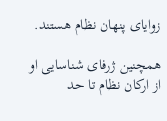زوایای پنهان نظام هستند.

همچنین ژرفای شناسایی او از ارکان نظام تا حد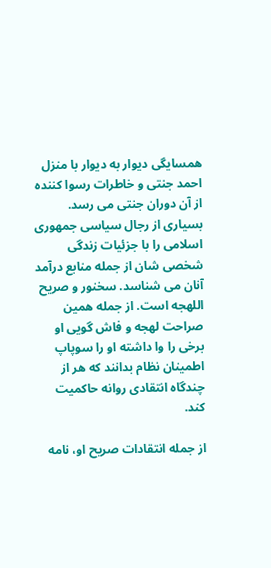همسایگی دیوار به دیوار با منزل احمد جنتی و خاطرات رسوا کننده از آن دوران جنتی می رسد. بسیاری از رجال سیاسی جمهوری اسلامی را با جزئیات زندگی شخصی شان از جمله منابع درآمد آنان می شناسد. سخنور و صریح اللهجه است. از جمله همین صراحت لهجه و فاش گویی او برخی را وا داشته او را سوپاپ اطمینان نظام بدانند که هر از چندگاه انتقادی روانه حاکمیت کند.

از جمله انتقادات صریح او، نامه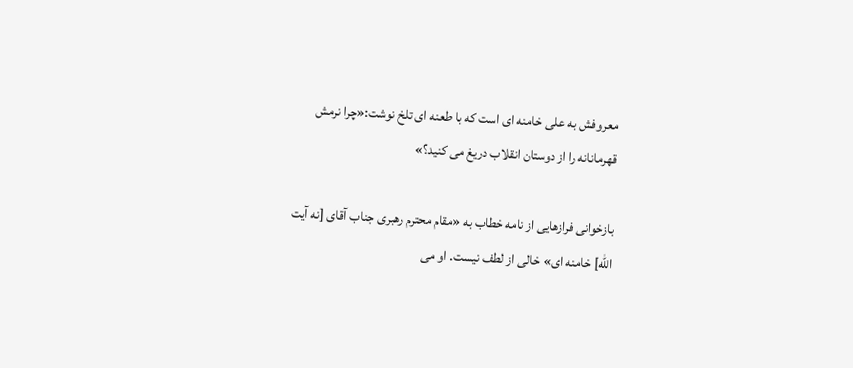معروفش به علی خامنه ای است که با طعنه ای تلخ نوشت:«چرا نرمش قهرمانانه را از دوستان انقلاب دریغ می کنید؟»

بازخوانی فرازهایی از نامه خطاب به «مقام محترم رهبری جناب آقای [نه آیت الله] خامنه ای» خالی از لطف نیست. او می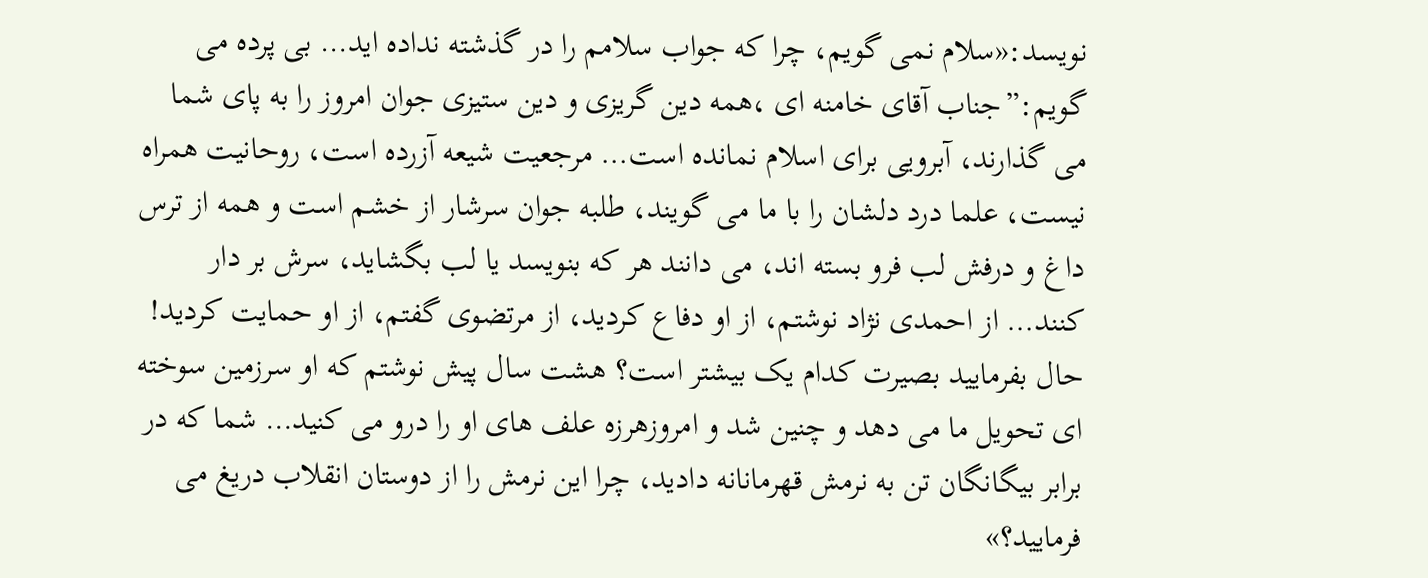نویسد:«سلام نمی گویم، چرا که جواب سلامم را در گذشته نداده اید… بی پرده می گویم:”جناب آقای خامنه ای ،همه دین گریزی و دین ستیزی جوان امروز را به پای شما می گذارند، آبرویی برای اسلام نمانده است… مرجعیت شیعه آزرده است، روحانیت همراه نیست، علما درد دلشان را با ما می گویند، طلبه جوان سرشار از خشم است و همه از ترس داغ و درفش لب فرو بسته اند، می دانند هر که بنویسد یا لب بگشاید، سرش بر دار کنند… از احمدی نژاد نوشتم، از او دفاع کردید، از مرتضوی گفتم، از او حمایت کردید! حال بفرمایید بصیرت کدام یک بیشتر است؟ هشت سال پیش نوشتم که او سرزمین سوخته ای تحویل ما می دهد و چنین شد و امروزهرزه علف های او را درو می کنید… شما که در برابر بیگانگان تن به نرمش قهرمانانه دادید، چرا این نرمش را از دوستان انقلاب دریغ می فرمایید؟»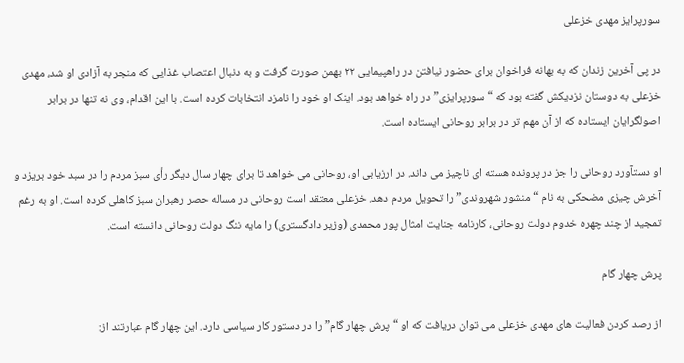سورپرایز مهدی خزعلی

در پی آخرین زندان که به بهانه فراخوان برای حضور نیافتن در راهپیمایی ۲۲ بهمن صورت گرفت و به دنبال اعتصاب غذایی که منجر به آزادی او شد، مهدی خزعلی به دوستان نزدیکش گفته بود که “سورپرایزی” در راه خواهد بود. اینک او خود را نامزد انتخابات کرده است. با این اقدام، وی نه تنها در برابر اصولگرایان ایستاده که از آن مهم تر در برابر روحانی ایستاده است.

او دستآورد روحانی را جز در پرونده هسته ای ناچیز می داند. در ارزیابی او، روحانی می خواهد تا برای چهار سال دیگر رأی سبز مردم را در سبد خود بریزد و آخرش چیزی مضحکی به نام “منشور شهروندی” را تحویل مردم دهد. خزعلی معتقد است روحانی در مساله حصر رهبران سبز کاهلی کرده است. او به رغم تمجید از چند چهره خدوم دولت روحانی، کارنامه جنایت امثال پور محمدی (وزیر دادگستری) را مایه ننگ دولت روحانی دانسته است.

پرش چهار گام

از رصد کردن فعالیت های مهدی خزعلی می توان دریافت که او “پرش چهار گام” را در دستور کار سیاسی دارد. این چهار گام عبارتند از: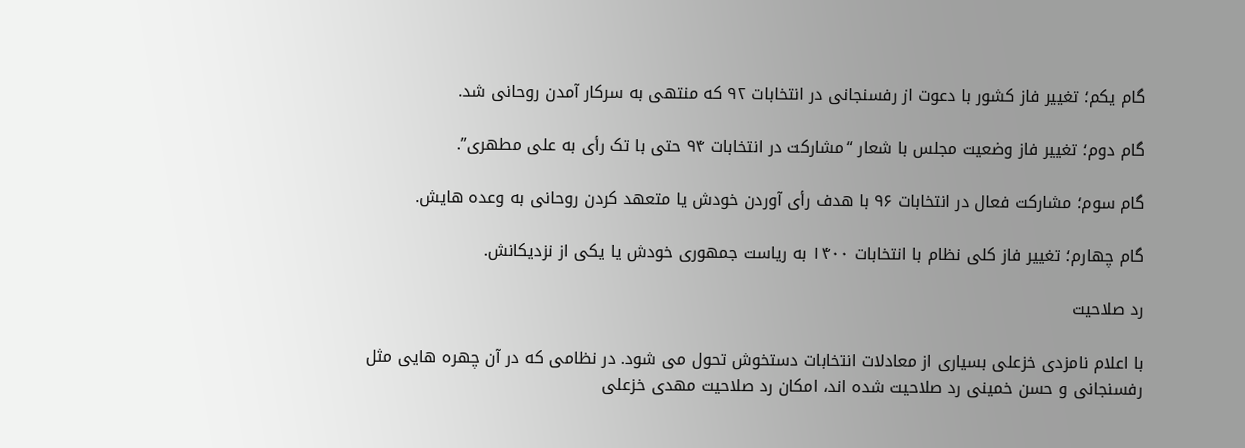گام یکم؛ تغییر فاز کشور با دعوت از رفسنجانی در انتخابات ۹۲ که منتهی به سرکار آمدن روحانی شد.

گام دوم؛ تغییر فاز وضعیت مجلس با شعار “مشارکت در انتخابات ۹۴ حتی با تک رأی به علی مطهری”.

گام سوم؛ مشارکت فعال در انتخابات ۹۶ با هدف رأی آوردن خودش یا متعهد کردن روحانی به وعده هایش.

گام چهارم؛ تغییر فاز کلی نظام با انتخابات ۱۴۰۰ به ریاست جمهوری خودش یا یکی از نزدیکانش.

رد صلاحیت

با اعلام نامزدی خزعلی بسیاری از معادلات انتخابات دستخوش تحول می شود. در نظامی که در آن چهره هایی مثل رفسنجانی و حسن خمینی رد صلاحیت شده اند، امکان رد صلاحیت مهدی خزعلی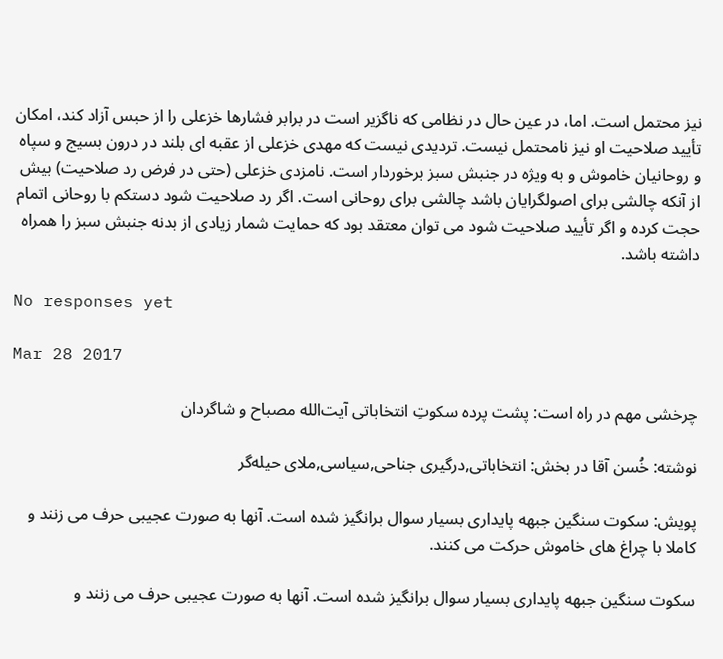نیز محتمل است. اما، در عین حال در نظامی که ناگزیر است در برابر فشارها خزعلی را از حبس آزاد کند، امکان تأیید صلاحیت او نیز نامحتمل نیست. تردیدی نیست که مهدی خزعلی از عقبه ای بلند در درون بسیج و سپاه و روحانیان خاموش و به ویژه در جنبش سبز برخوردار است. نامزدی خزعلی (حتی در فرض رد صلاحیت) بیش از آنکه چالشی برای اصولگرایان باشد چالشی برای روحانی است. اگر رد صلاحیت شود دستکم با روحانی اتمام حجت کرده و اگر تأیید صلاحیت شود می توان معتقد بود که حمایت شمار زیادی از بدنه جنبش سبز را همراه داشته باشد.

No responses yet

Mar 28 2017

چرخشی مهم در راه است: پشت پرده سکوتِ انتخاباتی آیت‌الله مصباح و شاگردان

نوشته: خُسن آقا در بخش: انتخاباتی,درگیری جناحی,سیاسی,ملای حیله‌گر

پویش: سکوت سنگین جبهه پایداری بسیار سوال برانگیز شده است. آنها به صورت عجیبی حرف می زنند و کاملا با چراغ های خاموش حرکت می کنند.

سکوت سنگین جبهه پایداری بسیار سوال برانگیز شده است. آنها به صورت عجیبی حرف می زنند و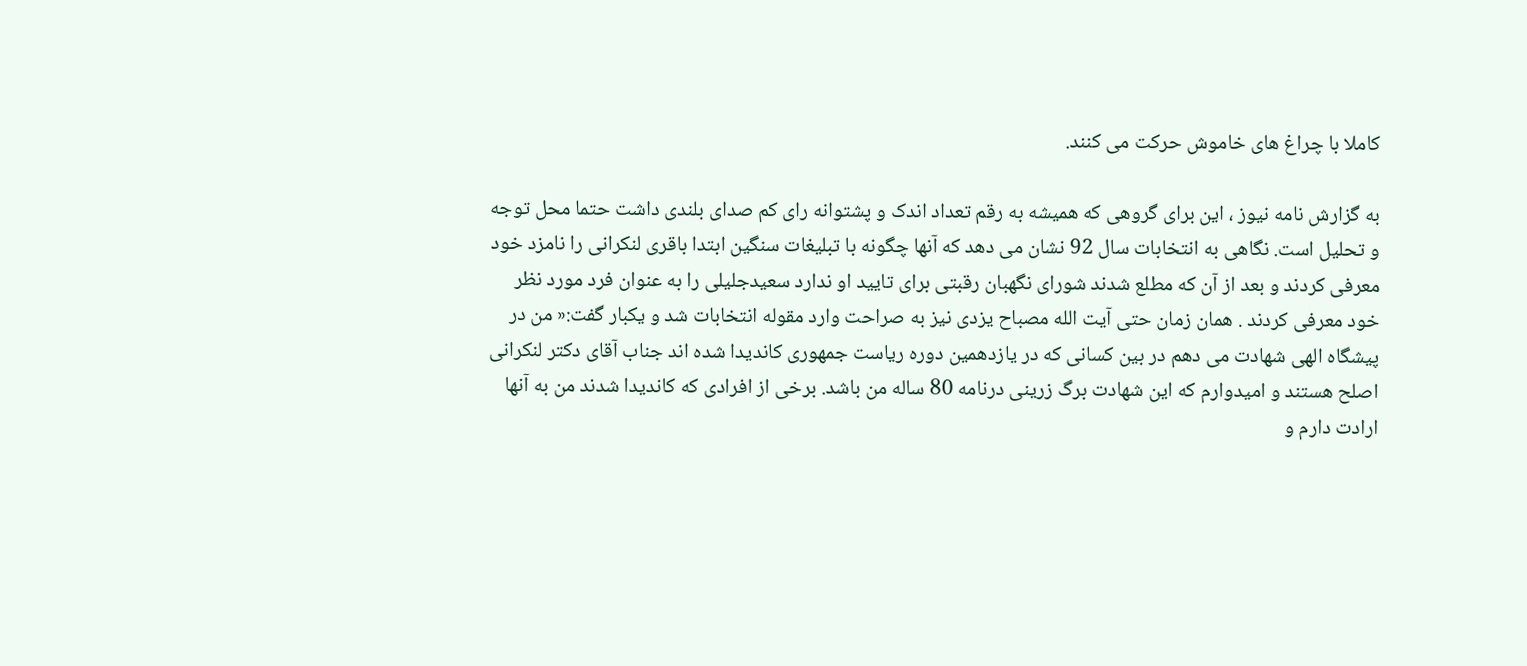کاملا با چراغ های خاموش حرکت می کنند.

به گزارش نامه نیوز ، این برای گروهی که همیشه به رقم تعداد اندک و پشتوانه رای کم صدای بلندی داشت حتما محل توجه و تحلیل است. نگاهی به انتخابات سال 92 نشان می دهد که آنها چگونه با تبلیغات سنگین ابتدا باقری لنکرانی را نامزد خود معرفی کردند و بعد از آن که مطلع شدند شورای نگهبان رقبتی برای تایید او ندارد سعیدجلیلی را به عنوان فرد مورد نظر خود معرفی کردند . همان زمان حتی آیت الله مصباح یزدی نیز به صراحت وارد مقوله انتخابات شد و یکبار گفت:« من در پیشگاه الهی شهادت می دهم در بین کسانی که در یازدهمین دوره ریاست جمهوری کاندیدا شده اند جناب آقای دکتر لنکرانی اصلح هستند و امیدوارم که این شهادت برگ زرینی درنامه 80 ساله من باشد. برخی از افرادی که کاندیدا شدند من به آنها ارادت دارم و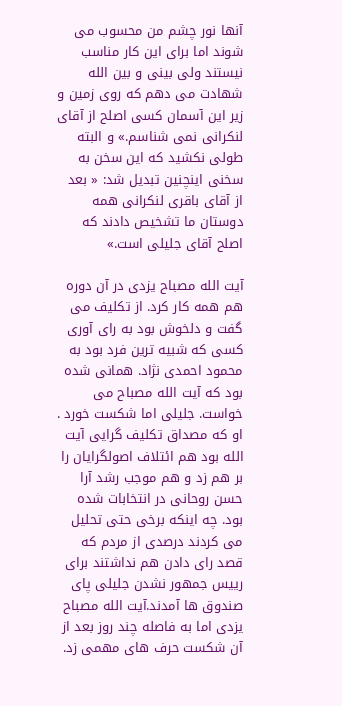آنها نور چشم من محسوب می شوند اما برای این کار مناسب نیستند ولی بینی و بین الله شهادت می دهم که روی زمین و زیر این آسمان کسی اصلح از آقای لنکرانی نمی شناسم.» و البته طولی نکشید که این سخن به سخنی اینچنین تبدیل شد: « بعد از آقای باقری لنکرانی همه دوستان ما تشخیص دادند که اصلح آقای جلیلی است.»

آیت الله مصباح یزدی در آن دوره هم همه کار کرد. از تکلیف می گفت و دلخوش بود به رای آوری کسی که شبیه ترین فرد بود به محمود احمدی نژاد. همانی شده بود که آیت الله مصباح می خواست. جلیلی اما شکست خورد . او که مصداق تکلیف گرایی آیت الله بود هم ائتلاف اصولگرایان را بر هم زد و هم موجب رشد آرا حسن روحانی در انتخابات شده بود. چه اینکه برخی حتی تحلیل می کردند درصدی از مردم که قصد رای دادن هم نداشتند برای رییس جمهور نشدن جلیلی پای صندوق ها آمدند.آیت الله مصباح یزدی اما به فاصله چند روز بعد از آن شکست حرف های مهمی زد.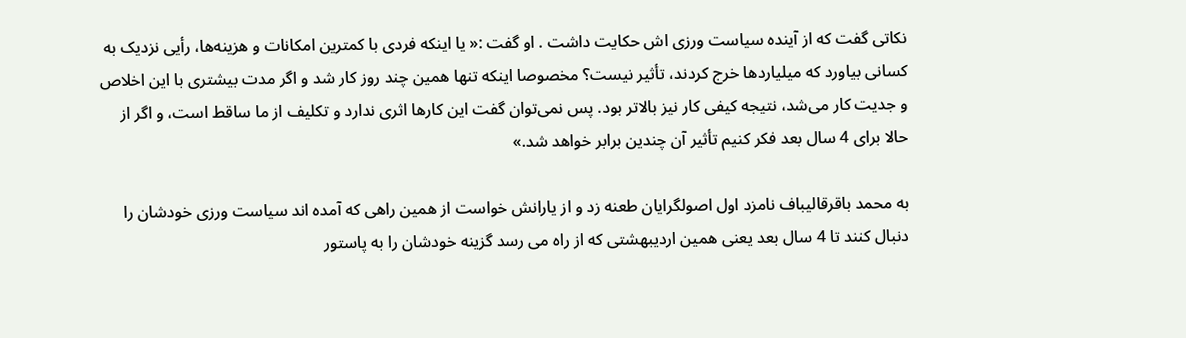نکاتی گفت که از آینده سیاست ورزی اش حکایت داشت . او گفت :« یا اینکه فردی با کمترین امکانات و هزینه‌ها، رأیی نزدیک به کسانی بیاورد که میلیاردها خرج کردند، تأثیر نیست؟ مخصوصا اینکه تنها همین چند روز کار شد و اگر مدت بیشتری با این اخلاص و جدیت کار می‌شد، نتیجه کیفی کار نیز بالاتر بود. پس نمی‌توان گفت این کارها اثری ندارد و تکلیف از ما ساقط است، و اگر از حالا برای 4 سال بعد فکر کنیم تأثیر آن چندین برابر خواهد شد.»

به محمد باقرقالیباف نامزد اول اصولگرایان طعنه زد و از یارانش خواست از همین راهی که آمده اند سیاست ورزی خودشان را دنبال کنند تا 4 سال بعد یعنی همین اردیبهشتی که از راه می رسد گزینه خودشان را به پاستور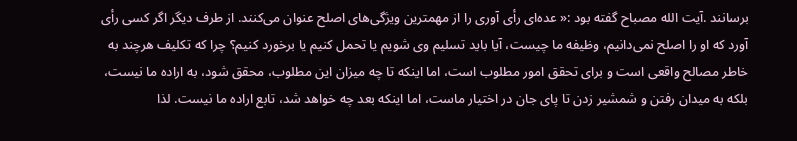برسانند .آیت الله مصباح گفته بود :« عده‌ای رأی آوری را از مهمترین ویژگی‌های اصلح عنوان می‌کنند. از طرف دیگر اگر کسی رأی آورد که او را اصلح نمی‌دانیم، وظیفه ما چیست، آیا باید تسلیم وی شویم یا تحمل کنیم یا برخورد کنیم؟ چرا که تکلیف هرچند به خاطر مصالح واقعی است و برای تحقق امور مطلوب است، اما اینکه تا چه میزان این مطلوب، محقق شود، به اراده ما نیست، بلکه به میدان رفتن و شمشیر زدن تا پای جان در اختیار ماست، اما اینکه بعد چه خواهد شد، تابع اراده ما نیست. لذا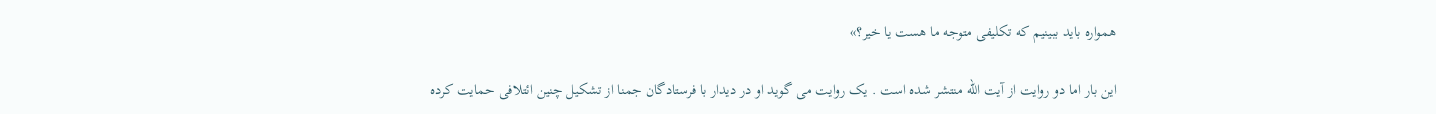همواره باید ببینیم که تکلیفی متوجه ما هست یا خیر؟»

این بار اما دو روایت از آیت الله منتشر شده است . یک روایت می گوید او در دیدار با فرستادگان جمنا از تشکیل چنین ائتلافی حمایت کرده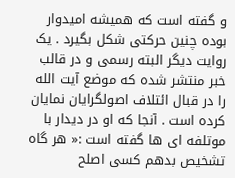و گفته است که همیشه امیدوار بوده چنین حرکتی شکل بگیرد . یک روایت دیگر البته رسمی و در قالب خبر منتشر شده که موضع آیت الله را در قبال ائتلاف اصولگرایان نمایان کرده است . آنجا که او در دیدار با موتلفه ای ها گفته است :« هر گاه تشخیص بدهم کسی اصلح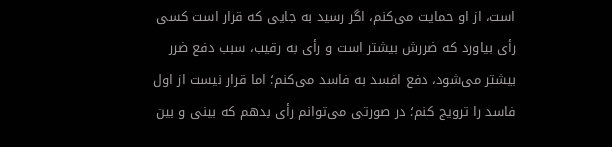است، از او حمایت می‌کنم، اگر رسید به جایی که قرار است کسی رأی بیاورد که ضررش بیشتر است و رأی به رقیب، سبب دفع ضرر بیشتر می‌شود، دفع افسد به فاسد می‌کنم؛ اما قرار نیست از اول فاسد را ترویج کنم؛ در صورتی می‌توانم رأی بدهم که بینی و بین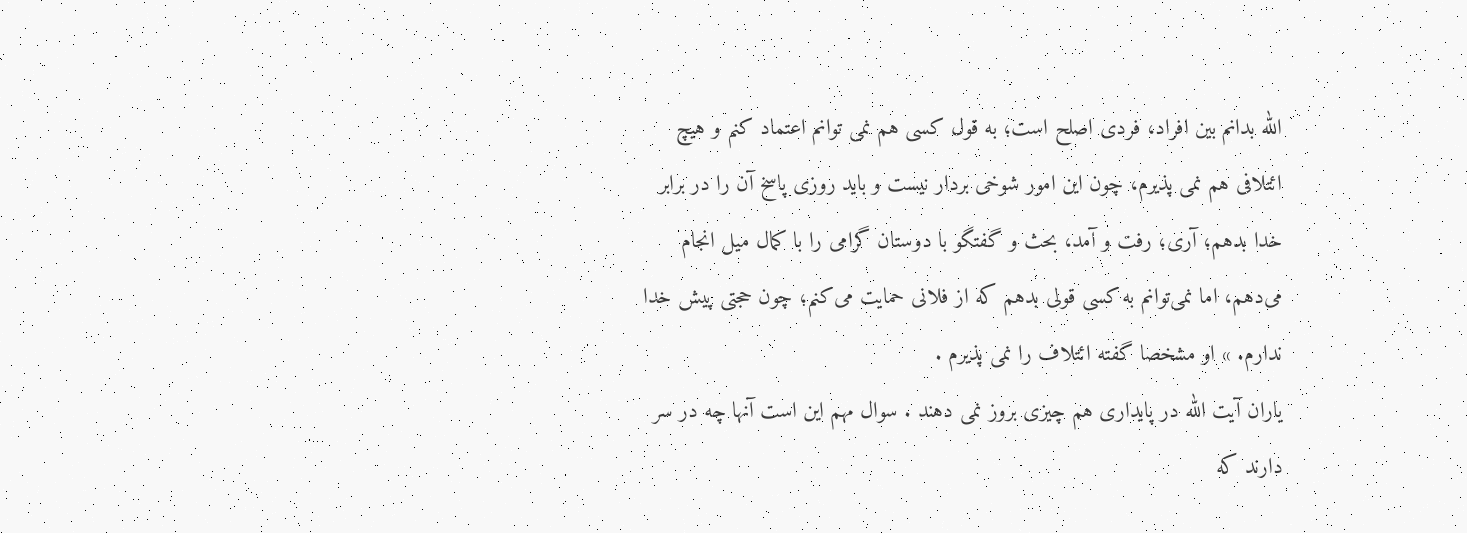الله بدانم بین افراد، فردی اصلح است؛ به قول کسی هم نمی توانم اعتماد کنم و هیچ ائتلافی هم نمی پذیرم، چون این امور شوخی بردار نیست و باید روزی پاسخ آن را در برابر خدا بدهم؛ آری؛ رفت و آمد، بحث و گفتگو با دوستان گرامی را با کمال میل انجام می‌دهم، اما نمی‌توانم به کسی قولی بدهم که از فلانی حمایت می‌کنم؛ چون حجتی پیش خدا ندارم. » او مشخصا گفته ائتلاف را نمی پذیرم .
یاران آیت الله در پایداری هم چیزی بروز نمی دهند . سوال مهم این است آنها چه در سر دارند که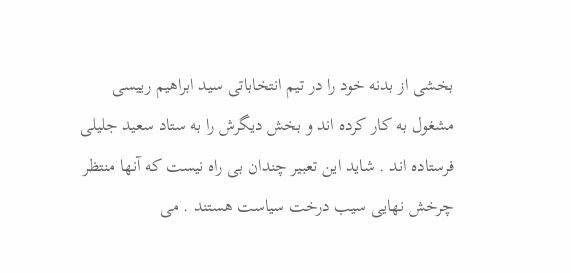بخشی از بدنه خود را در تیم انتخاباتی سید ابراهیم رییسی مشغول به کار کرده اند و بخش دیگرش را به ستاد سعید جلیلی فرستاده اند . شاید این تعبیر چندان بی راه نیست که آنها منتظر چرخش نهایی سیب درخت سیاست هستند . می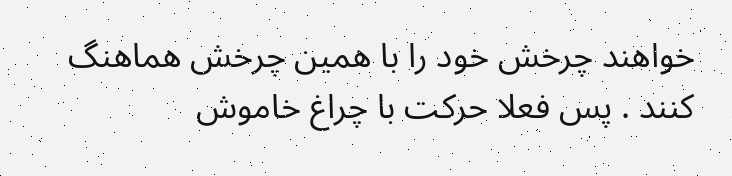خواهند چرخش خود را با همین چرخش هماهنگ کنند . پس فعلا حرکت با چراغ خاموش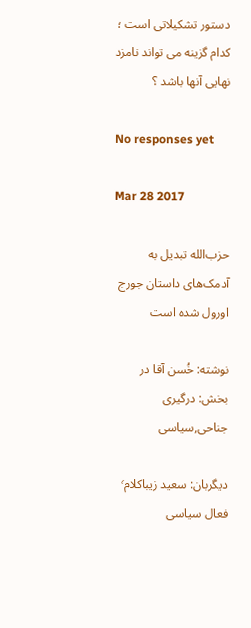دستور تشکیلاتی است ؛ کدام گزینه می تواند نامزد نهایی آنها باشد ؟

No responses yet

Mar 28 2017

حزب‌الله تبدیل به آدمک‌های داستان جورج اورول شده است

نوشته: خُسن آقا در بخش: درگیری جناحی,سیاسی

دیگربان: سعید زیباکلام٬ فعال سیاسی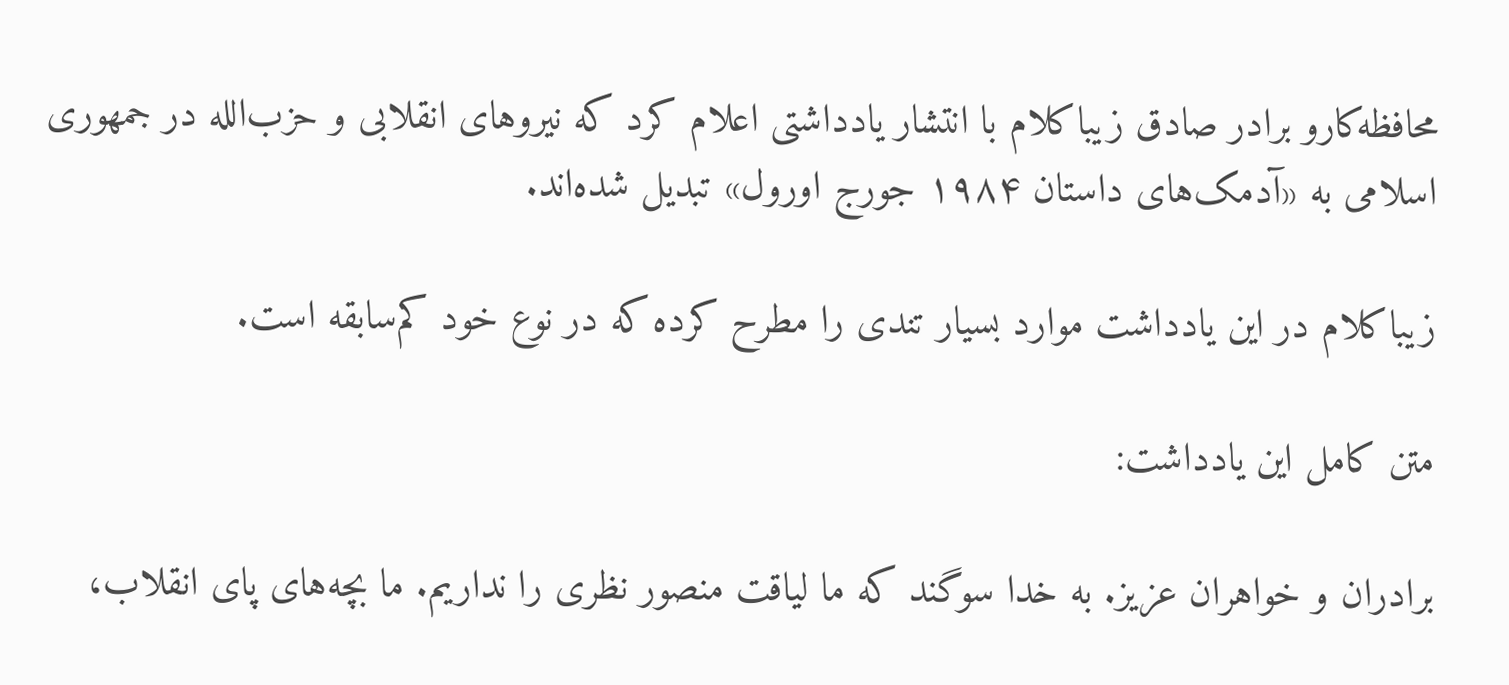محافظه‌کارو برادر صادق زیباکلام با انتشار یادداشتی اعلام کرد که نیرو‌‌های انقلابی و حزب‌الله در جمهوری اسلامی به «آدمک‌‌های داستان ۱۹۸۴ جورج اورول» تبدیل شده‌اند.

زیباکلام در این یادداشت موارد بسیار تندی را مطرح کرده که در نوع خود کم‌سابقه است.

متن کامل این یادداشت:

برادران و خواهران عزیز. به خدا سوگند که ما لیاقت منصور نظری را نداریم. ما بچه‌های پای انقلاب،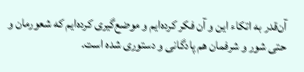آن‌قدر به اتکاء این و آن فکر کرده‌ایم و موضع‌گیری کرده‌ایم که شعورمان و حتی شور و شرفمان هم پادگانی و دستوری شده است.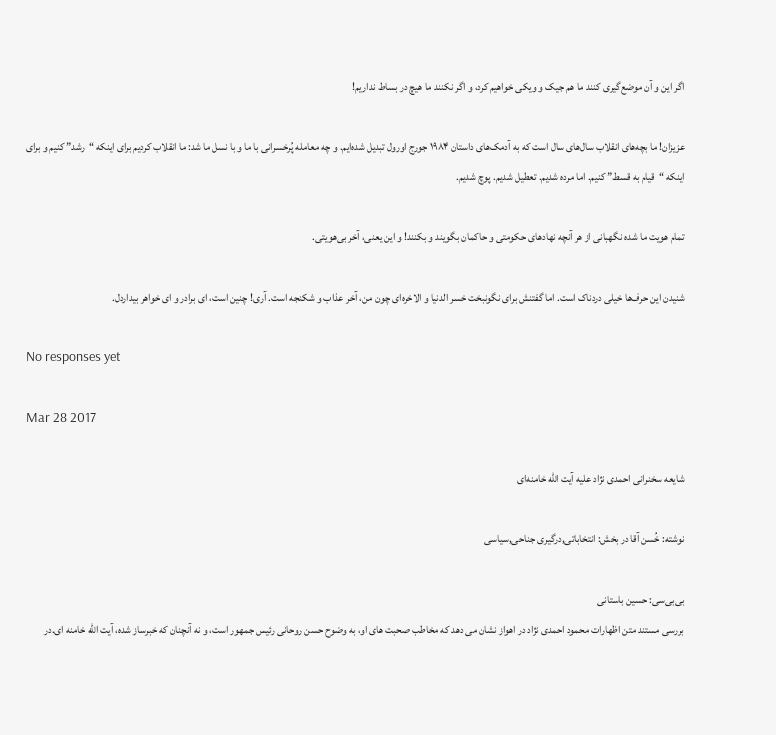اگر این و آن موضع‌گیری کنند ما هم جیک و ویکی خواهیم کرد، و اگر نکنند ما هیچ در بساط نداریم!

عزیزان! ما بچه‌های انقلاب سال‌های سال است که به آدمک‌های داستان ۱۹۸۴ جورج اورول تبدیل شده‌ایم. و چه معامله پُرخسرانی با ما و با نسل ما شد: ما انقلاب کردیم برای اینکه “رشد” کنیم و برای اینکه “قیام به قسط” کنیم. اما مرده شدیم. تعطیل شدیم. پوچ شدیم.

تمام هویت ما شده نگهبانی از هر آنچه نهادهای حکومتی و حاکمان بگویند و بکنند! و این یعنی، آخر بی‌هویتی.

شنیدن این حرف‌ها خیلی دردناک است. اما گفتنش برای نگونبخت خسر الدنیا و الاخره‌ای چون من، آخر عذاب و شکنجه است. آری! چنین است، ای برادر و ای خواهر بیداردل.

No responses yet

Mar 28 2017

شایعه سخنرانی احمدی نژاد علیه آیت الله خامنه‌ای

نوشته: خُسن آقا در بخش: انتخاباتی,درگیری جناحی,سیاسی

بی‌بی‌سی: حسین باستانی
بررسی مستند متن اظهارات محمود احمدی نژاد در اهواز نشان می دهد که مخاطب صحبت های او، به وضوح حسن روحانی رئیس جمهور است، و نه آنچنان که خبرساز شده، آیت الله خامنه ای.در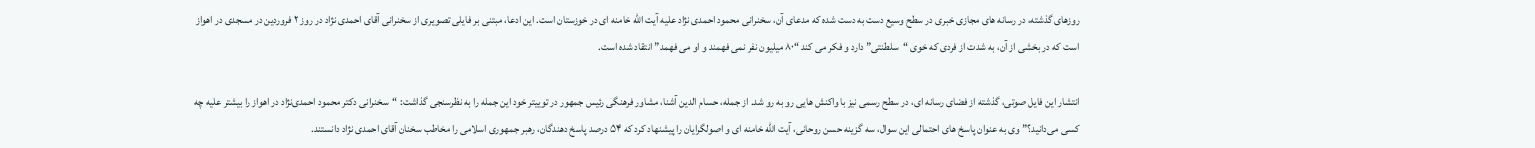روزهای گذشته، در رسانه های مجازی خبری در سطح وسیع دست به دست شده که مدعای آن، سخنرانی محمود احمدی نژاد علیه آیت الله خامنه ای در خوزستان است. این ادعا، مبتنی بر فایلی تصویری از سخنرانی آقای احمدی نژاد در روز ۲ فروردین در مسجدی در اهواز است که در بخشی از آن، به شدت از فردی که خوی “سلطنتی” دارد و فکر می کند “۸۰ میلیون نفر نمی فهمند و او می فهمد” انتقاد شده است.

انتشار این فایل صوتی، گذشته از فضای رسانه ای، در سطح رسمی نیز با واکنش هایی رو به رو شد. از جمله، حسام الدین آشنا، مشاور فرهنگی رئیس جمهور در توییتر خود این جمله را به نظرسنجی گذاشت: “سخنرانی دکتر محمود احمدی‌نژاد در اهواز را بیشتر علیه چه کسی می‌دانید؟” وی به عنوان پاسخ های احتمالی این سوال، سه گزینه حسن روحانی، آیت الله خامنه ای و اصولگرایان را پیشنهاد کرد که ۵۴ درصد پاسخ دهندگان، رهبر جمهوری اسلامی را مخاطب سخنان آقای احمدی نژاد دانستند.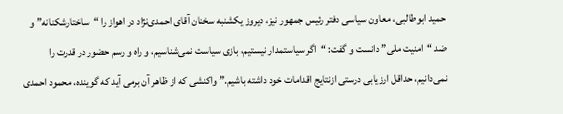حمید ابوطالبی، معاون سیاسی دفتر رئیس جمهور نیز، دیروز یکشنبه سخنان آقای احمدی‌نژاد در اهواز را “ساختارشکنانه” و ضد “امنیت ملی” دانست و گفت: “اگر سیاستمدار نیستیم، بازی سیاست نمی‌شناسیم، و راه و رسم حضور در قدرت را نمی‌دانیم، حداقل ارزیابی درستی ازنتایج اقدامات خود داشته باشیم.” واکنشی که از ظاهر آن برمی آید که گوینده، محمود احمدی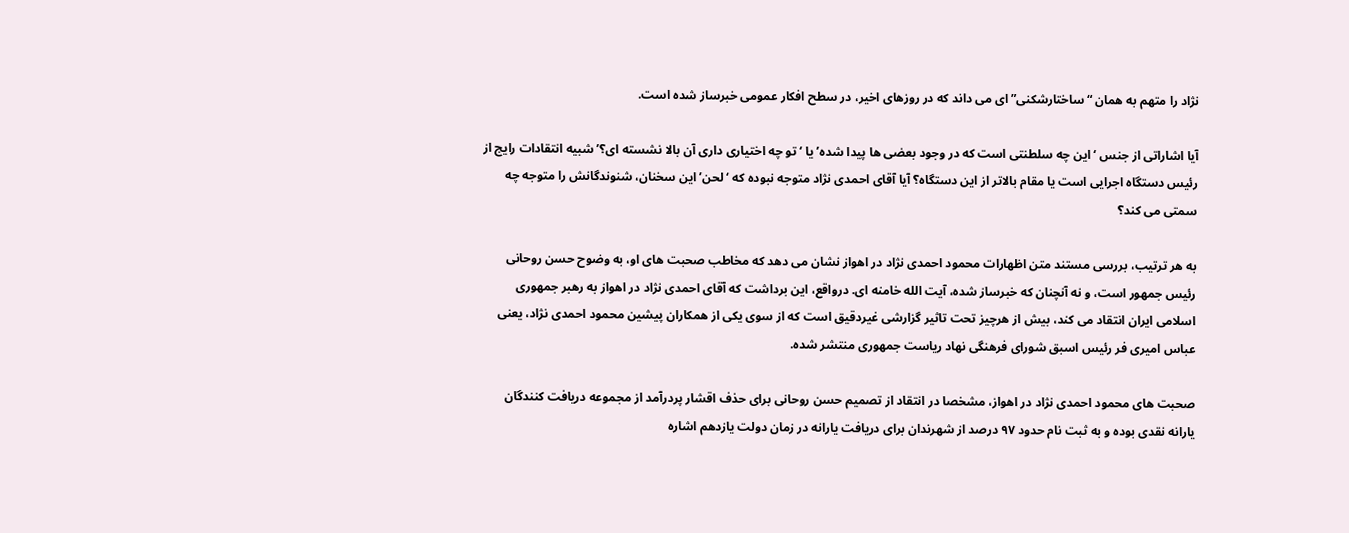نژاد را متهم به همان “ساختارشکنی” ای می داند که در روزهای اخیر، در سطح افکار عمومی خبرساز شده است.

آیا اشاراتی از جنس ‘این چه سلطنتی است که در وجود بعضی ها پیدا شده’ یا ‘تو چه اختیاری داری آن بالا نشسته ای؟’ شبیه انتقادات رایج از رئیس دستگاه اجرایی است یا مقام بالاتر از این دستگاه؟ آیا آقای احمدی نژاد متوجه نبوده که ‘لحن’ این سخنان، شنوندگانش را متوجه چه سمتی می کند؟

به هر ترتیب، بررسی مستند متن اظهارات محمود احمدی نژاد در اهواز نشان می دهد که مخاطب صحبت های او، به وضوح حسن روحانی رئیس جمهور است، و نه آنچنان که خبرساز شده، آیت الله خامنه ای. درواقع، این برداشت که آقای احمدی نژاد در اهواز به رهبر جمهوری اسلامی ایران انتقاد می کند، بیش از هرچیز تحت تاثیر گزارشی غیردقیق است که از سوی یکی از همکاران پیشین محمود احمدی نژاد، یعنی عباس امیری فر رئیس اسبق شورای فرهنگی نهاد ریاست جمهوری منتشر شده.

صحبت های محمود احمدی نژاد در اهواز، مشخصا در انتقاد از تصمیم حسن روحانی برای حذف اقشار پردرآمد از مجموعه دریافت کنندگان یارانه نقدی بوده و به ثبت نام حدود ۹۷ درصد از شهرندان برای دریافت یارانه در زمان دولت یازدهم اشاره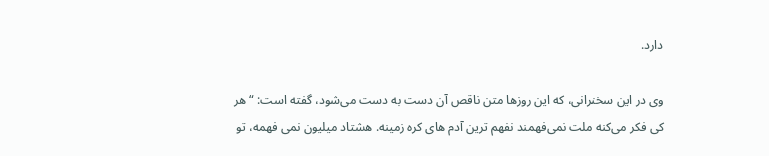دارد.

وی در این سخنرانی، که این روزها متن ناقص آن دست به دست می‌شود، گفته است: “هر کی فکر می‌کنه ملت نمی‌فهمند نفهم ترین آدم های کره زمینه. هشتاد میلیون نمی فهمه، تو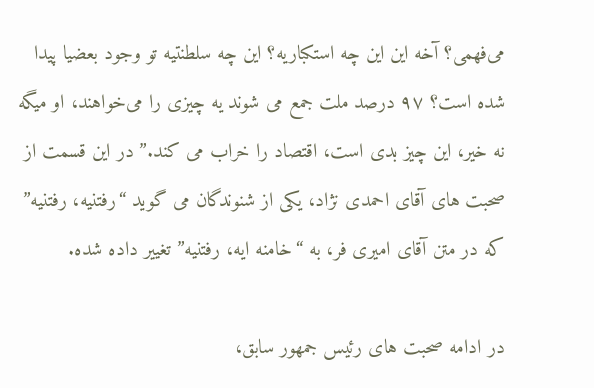می‌فهمی؟ آخه این این چه استکباریه؟ این چه سلطنتیه تو وجود بعضیا پیدا شده است؟ ۹۷ درصد ملت جمع می شوند یه چیزی را می‌خواهند، او میگه نه خیر، این چیز بدی است، اقتصاد را خراب می کند.” در این قسمت از صحبت های آقای احمدی نژاد، یکی از شنوندگان می گوید “رفتنیه، رفتنیه” که در متن آقای امیری فر، به “خامنه ایه، رفتنیه” تغییر داده شده.

در ادامه صحبت های رئیس جمهور سابق،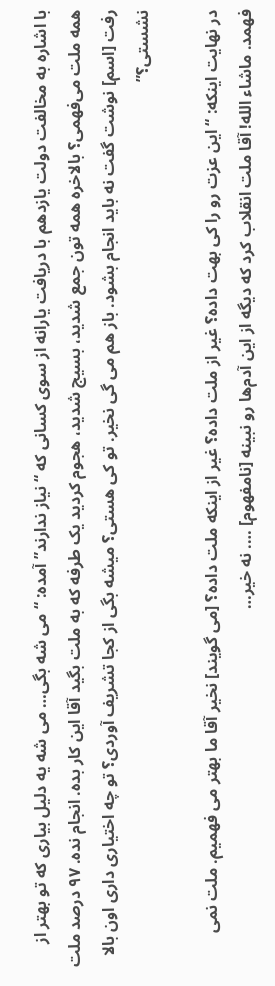با اشاره به مخالفت دولت یازدهم با دریافت یارانه از سوی کسانی که “نیاز ندارند” آمده: “می شه بگی… می شه یه دلیل بیاری که تو بهتر از همه ملت می‌فهمی؟ بالاخره همه تون جمع شدید، بسیج شدید، هجوم کردید یک طرفه که به ملت بگید آقا این کار بده. انجام نده. ۹۷ درصد ملت رفت [اسم] نوشت گفت نه باید انجام بشود. باز هم می گی نخیر. تو کی هستی؟ میشه بگی از کجا تشریف آوردی؟ تو چه اختیاری داری اون بالا نشستی؟”

در نهایت اینکه: “این عزت رو را کی بهت داده؟ غیر از ملت داده؟ غیر از اینکه ملت داده؟ [می گویند] نخیر آقا ما بهتر می فهمیم. ملت نمی فهمد. ماشاء الله! آقا ملت انقلاب کرد که دیگه از این آدم‌ها رو نبینه [نامفهوم] …. نه خیر…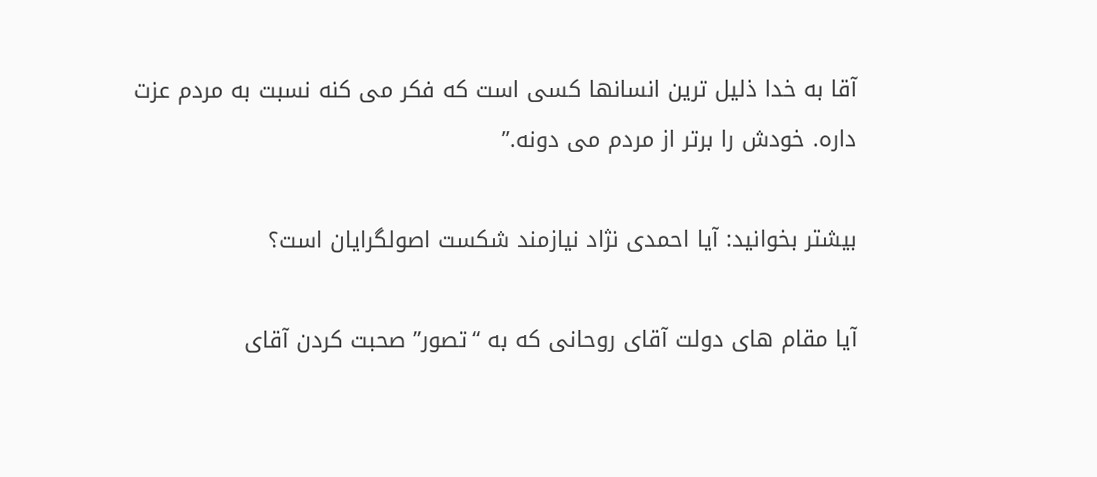آقا به خدا ذلیل ترین انسانها کسی است که فکر می کنه نسبت به مردم عزت داره. خودش را برتر از مردم می دونه.”

بیشتر بخوانید: آیا احمدی نژاد نیازمند شکست اصولگرایان است؟

آیا مقام های دولت آقای روحانی که به “تصور” صحبت کردن آقای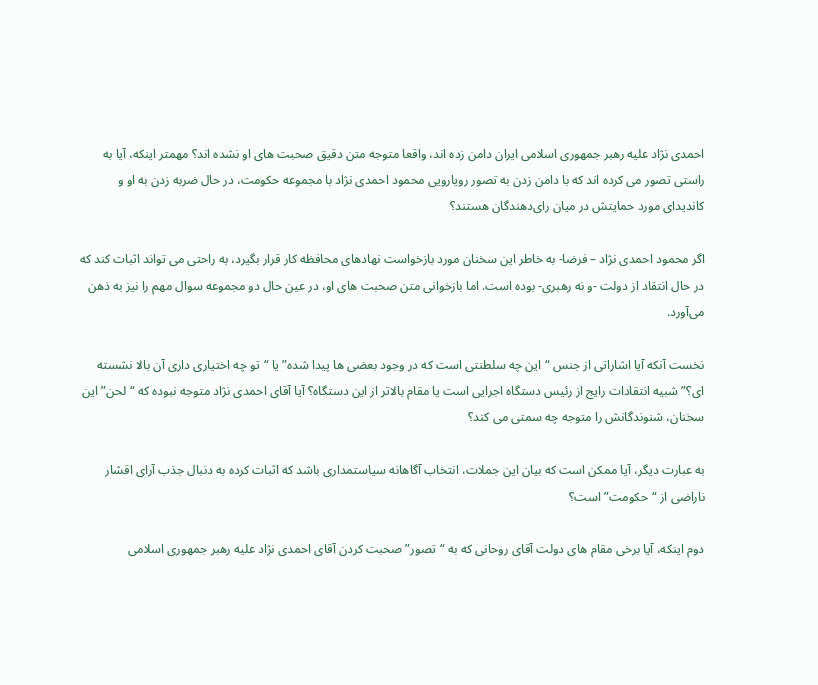احمدی نژاد علیه رهبر جمهوری اسلامی ایران دامن زده اند، واقعا متوجه متن دقیق صحبت های او نشده اند؟ مهمتر اینکه، آیا به راستی تصور می کرده اند که با دامن زدن به تصور رویارویی محمود احمدی نژاد با مجموعه حکومت، در حال ضربه زدن به او و کاندیدای مورد حمایتش در میان رای‌دهندگان هستند؟

اگر محمود احمدی نژاد – فرضا- به خاطر این سخنان مورد بازخواست نهادهای محافظه کار قرار بگیرد، به راحتی می تواند اثبات کند که در حال انتقاد از دولت -و نه رهبری- بوده است. اما بازخوانی متن صحبت های او، در عین حال دو مجموعه سوال مهم را نیز به ذهن می‌آورد.

نخست آنکه آیا اشاراتی از جنس “این چه سلطنتی است که در وجود بعضی ها پیدا شده” یا “تو چه اختیاری داری آن بالا نشسته ای؟” شبیه انتقادات رایج از رئیس دستگاه اجرایی است یا مقام بالاتر از این دستگاه؟ آیا آقای احمدی نژاد متوجه نبوده که “لحن” این سخنان، شنوندگانش را متوجه چه سمتی می کند؟

به عبارت دیگر، آیا ممکن است که بیان این جملات، انتخاب آگاهانه سیاستمداری باشد که اثبات کرده به دنبال جذب آرای اقشار ناراضی از “حکومت” است؟

دوم اینکه، آیا برخی مقام های دولت آقای روحانی که به “تصور” صحبت کردن آقای احمدی نژاد علیه رهبر جمهوری اسلامی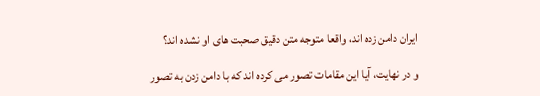ایران دامن زده اند، واقعا متوجه متن دقیق صحبت های او نشده اند؟

و در نهایت، آیا این مقامات تصور می کرده اند که با دامن زدن به تصور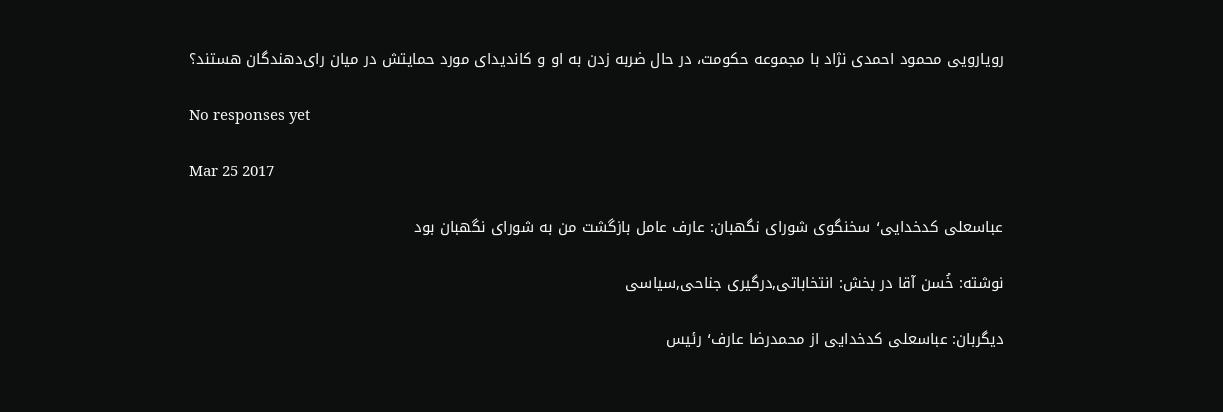رویارویی محمود احمدی نژاد با مجموعه حکومت، در حال ضربه زدن به او و کاندیدای مورد حمایتش در میان رای‌دهندگان هستند؟

No responses yet

Mar 25 2017

عباسعلی کدخدایی٬ سخنگوی شورای نگهبان: عارف عامل بازگشت من به شورای‌ نگهبان بود

نوشته: خُسن آقا در بخش: انتخاباتی,درگیری جناحی,سیاسی

دیگربان: عباسعلی کدخدایی از محمدرضا عارف٬ رئیس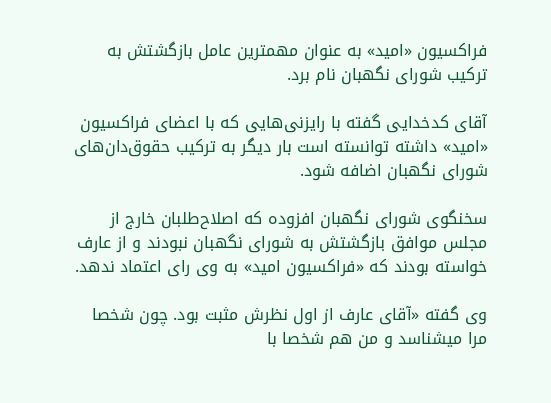فراکسیون «امید» به عنوان مهمترین عامل بازگشتش به ترکیب شورای نگهبان نام برد.

آقای کدخدایی گفته با رایزنی‌هایی که با اعضای فراکسیون «امید» داشته توانسته است بار دیگر به ترکیب حقوق‌دان‌های شورای نگهبان اضافه شود.

سخنگوی شورای نگهبان افزوده که اصلاح‌طلبان خارج از مجلس موافق بازگشتش به شورای نگهبان نبودند و از عارف خواسته بودند که «فراکسیون امید» به وی رای اعتماد ندهد.

وی گفته «آقای عارف از اول نظرش مثبت بود. چون شخصا مرا میشناسد و من هم شخصا با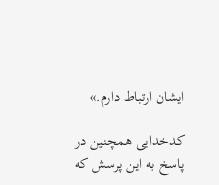ایشان ارتباط دارم.»

کدخدایی همچنین در پاسخ به این پرسش که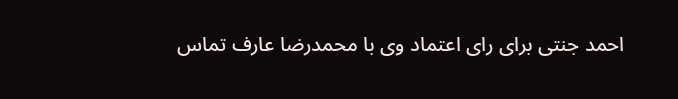احمد جنتی برای رای اعتماد وی با محمدرضا عارف تماس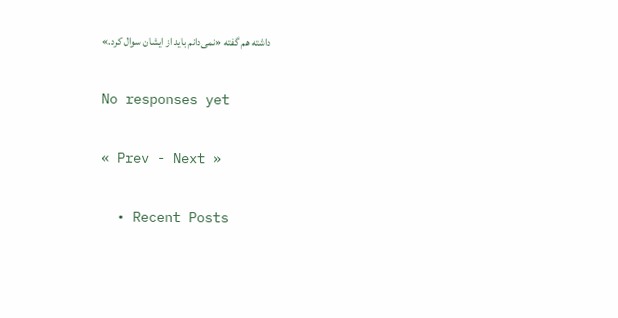داشته هم گفته «نمی‌دانم باید از ایشان سوال کرد.»

No responses yet

« Prev - Next »

  • Recent Posts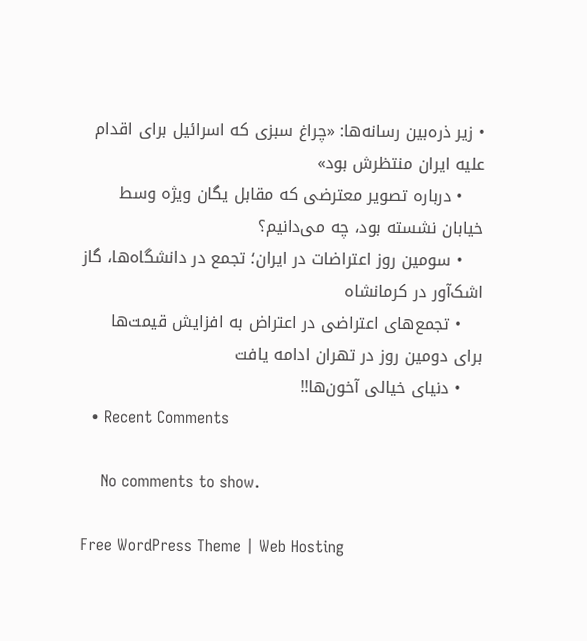• زیر ذره‌بین رسانه‌ها: «چراغ سبزی که اسرائیل برای اقدام علیه ایران منتظرش بود»
    • درباره تصویر معترضی که مقابل یگان ویژه وسط خیابان نشسته‌ بود، چه می‌دانیم؟
    • سومین روز اعتراضات در ایران؛ تجمع در دانشگاه‌ها، گاز اشک‌آور در کرمانشاه
    • تجمع‌های اعتراضی در اعتراض به افزایش قیمت‌ها برای دومین روز در تهران ادامه یافت
    • دنیای خیالی آخون‌ها!!
  • Recent Comments

    No comments to show.

Free WordPress Theme | Web Hosting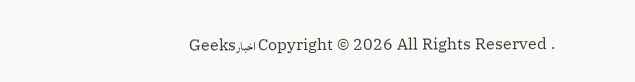Geeksاخبار Copyright © 2026 All Rights Reserved .